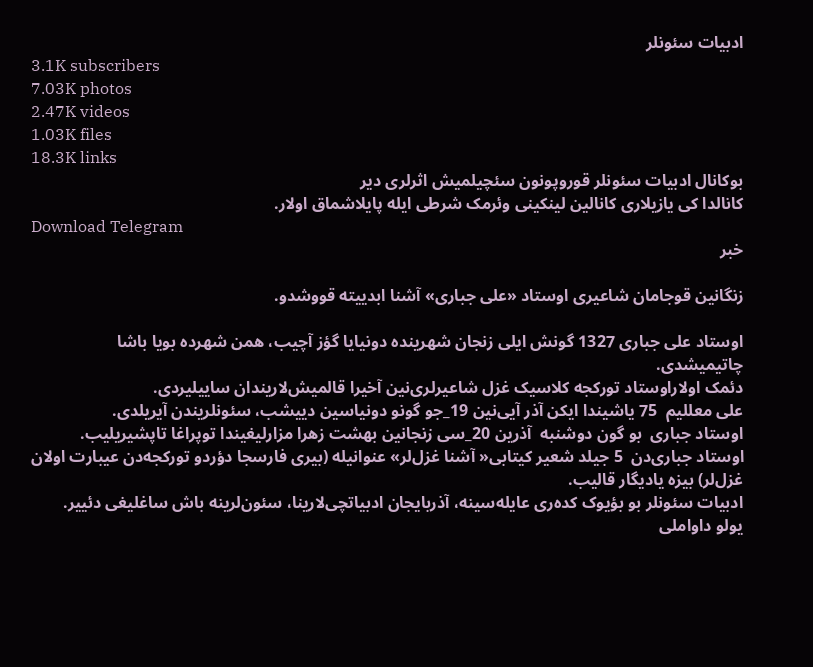ادبیات سئونلر
3.1K subscribers
7.03K photos
2.47K videos
1.03K files
18.3K links
بوکانال ادبیات سئونلر قوروپونون سئچیلمیش اثرلری دیر
کانالدا کی یازیلاری کانالین لینکینی وئرمک شرطی ایله پایلاشماق اولار.
Download Telegram
خبر

زنگانین قوجامان شاعیری اوستاد «علی جباری» آشنا ابدییته قووشدو.

اوستاد علی جباری 1327 گونش ایلی زنجان شهرینده دونیایا گؤز آچیب، همن شهرده بویا باشا چاتیمیشدی.
دئمک اولاراوستاد تورکجه کلاسیک غزل شاعیرلری‌نین آخیرا قالمیش‌لاریندان ساییلیردی.
علی معللیم  75 یاشیندا ایکن آذر آیی‌نین 19_جو گونو دونیاسین دییشب، سئونلریندن آیریلدی.
اوستاد جباری  بو گون دوشنبه  آذرین 20_سی زنجانین بهشت زهرا مزارلیغیندا توپراغا تاپشیریلیب.
اوستاد جباری‌دن  5 جیلد شعیر کیتابی« آشنا غزل‌لر» عنوانیله (بیری فارسجا دؤردو تورکجه‌دن عیبارت اولان غزل‌لر) بیزه یادیگار قالیب.
ادبیات سئونلر بو بؤیوک کده‌ری عایله‌سینه، آذربایجان ادبیاتچی‌لارینا، سئون‌لرینه باش ساغلیغی دئییر.
یولو داواملی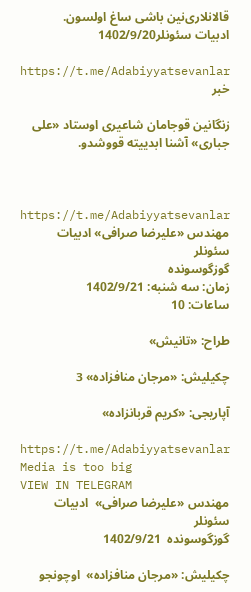قالانلاری‌نین باشی ساغ اولسون.
ادبیات سئونلر1402/9/20

https://t.me/Adabiyyatsevanlar
خبر

زنگانین قوجامان شاعیری اوستاد «علی جباری» آشنا ابدییته قووشدو.



https://t.me/Adabiyyatsevanlar
مهندس «علیرضا صرافی» ادبیات سئونلر
گوزگوسونده
زمان: سه شنبه: 1402/9/21
ساعات: 10

طراح: «تانیش»

چکیلیش: «مرجان منافزاده» 3

آپاریجی: «کریم قربانزاده»

https://t.me/Adabiyyatsevanlar
Media is too big
VIEW IN TELEGRAM
مهندس «علیرضا صرافی»  ادبیات سئونلر
گوزگوسونده  1402/9/21

چکیلیش: «مرجان منافزاده»  اوچونجو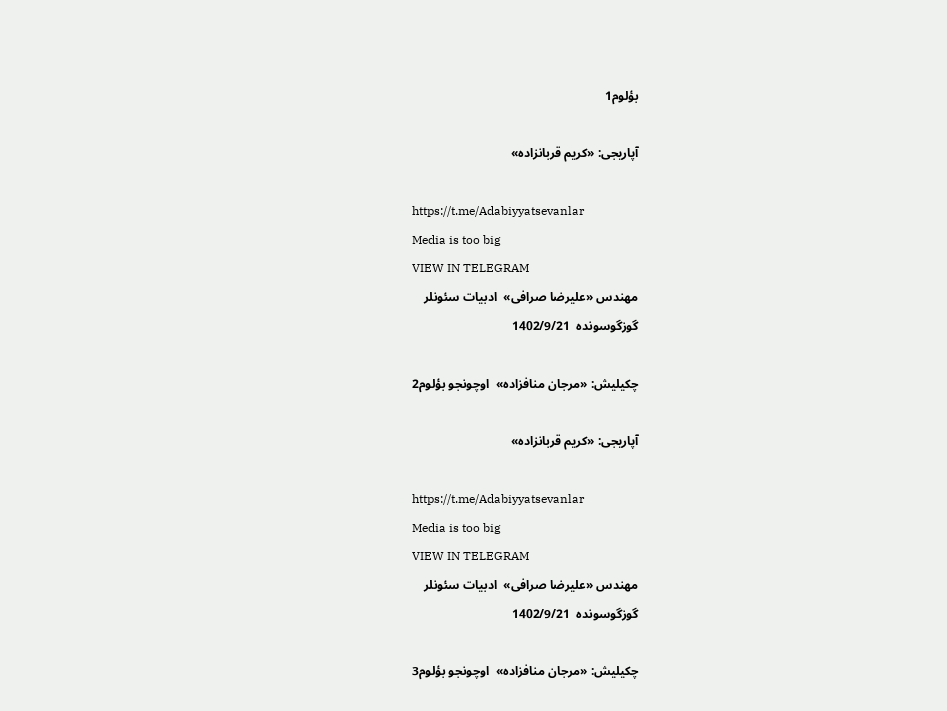بؤلوم1

آپاریجی: «کریم قربانزاده»

https://t.me/Adabiyyatsevanlar
Media is too big
VIEW IN TELEGRAM
مهندس «علیرضا صرافی»  ادبیات سئونلر
گوزگوسونده  1402/9/21

چکیلیش: «مرجان منافزاده»  اوچونجو بؤلوم2

آپاریجی: «کریم قربانزاده»

https://t.me/Adabiyyatsevanlar
Media is too big
VIEW IN TELEGRAM
مهندس «علیرضا صرافی»  ادبیات سئونلر
گوزگوسونده  1402/9/21

چکیلیش: «مرجان منافزاده»  اوچونجو بؤلوم3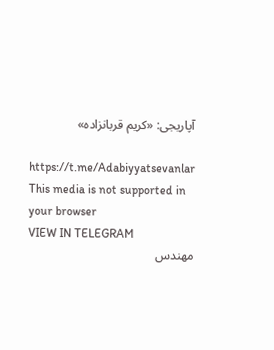آپاریجی: «کریم قربانزاده»

https://t.me/Adabiyyatsevanlar
This media is not supported in your browser
VIEW IN TELEGRAM
مهندس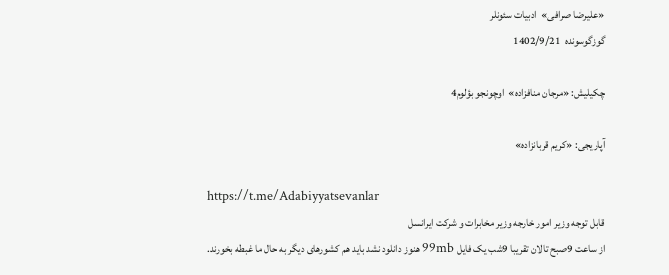«علیرضا صرافی»  ادبیات سئونلر
گوزگوسونده  1402/9/21

چکیلیش: «مرجان منافزاده»  اوچونجو بؤلوم4

آپاریجی: «کریم قربانزاده»

https://t.me/Adabiyyatsevanlar
قابل توجه وزیر امور خارجه وزیر مخابرات و شرکت ایرانسل
از ساعت 9صبح تالان تقریبا 9شب یک فایل 99mb هنوز دانلود نشد باید هم کشورهای دیگر به حال ما غبطه بخورند.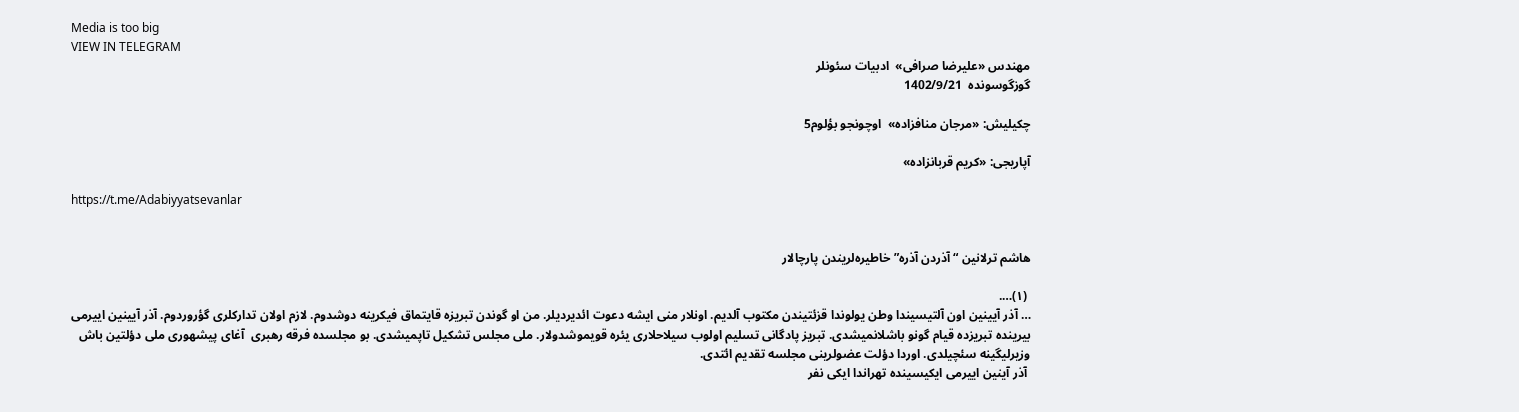Media is too big
VIEW IN TELEGRAM
مهندس «علیرضا صرافی»  ادبیات سئونلر
گوزگوسونده  1402/9/21

چکیلیش: «مرجان منافزاده»  اوچونجو بؤلوم5

آپاریجی: «کریم قربانزاده»

https://t.me/Adabiyyatsevanlar


هاشم ترلانین “آذردن آذره” خاطیره‌لریندن پارچالار

 (۱)….
… آذر آیینین اون آلتیسیندا وطن یولوندا قزئتیندن مکتوب آلدیم. اونلار منى ایشه دعوت ائدیردیلر. من او گوندن تبریزه قایتماق فیکرینه دوشدوم. لازم اولان تدارکلرى گؤروردوم. آذر آیینین اییرمی بیرینده تبریزده قیام گونو باشلانمیشدى. تبریز پادگانى تسلیم اولوب سیلاحلارى یئره قویموشدولار. ملى مجلس تشکیل تاپمیشدى. بو مجلسده فرقه رهبرى  آغاى پیشهورى ملى دؤلتین باش وزیرلیگینه سئچیلدى. اوردا دؤلت عضولرینى مجلسه تقدیم ائتدى.
 آذر آینین اییرمی ایکیسینده تهراندا ایکى نفر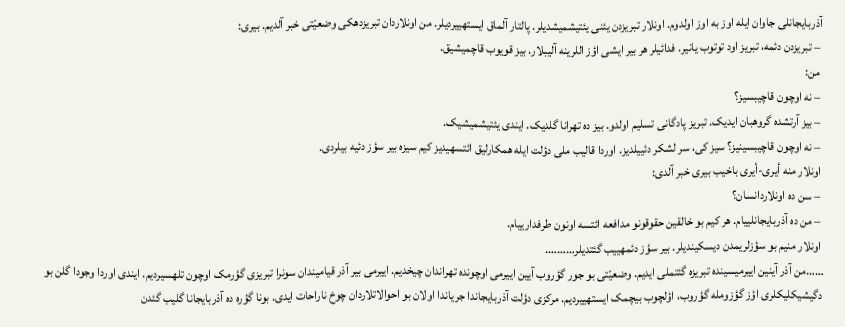آذربایجانلى جاوان ایله اوز به اوز اولدوم. اونلار تبریزدن یئنى یئتیشمیشدیلر. پالتار آلماق ایستهییردیلر. من اونلاردان تبریزدهکى وضعیّتى خبر آلدیم. بیرى:
 – تبریزدن دئمه، تبریز اود توتوب یانیر. فدائیلر هر بیر ایشى اؤز اللرینه آلیبلار. بیز قویوب قاچمیشیق.
 من:
 – نه اوچون قاچیبسیز؟
 – بیز آرتشده گروهبان ایدیک. تبریز پادگانى تسلیم اولدو. بیز ده تهرانا گلدیک. ایندى یئتیشمیشیک.
 – نه اوچون قاچیبسینیز؟ سیز کى، سر لشکر دئییلدیز. اوردا قالیب ملى دؤلت ایله همکارلیق ائتسهیدیز کیم سیزه بیر سؤز دئیه بیلردى.
 اونلار منه أیرى-أیرى باخیب بیرى خبر آلدى:
 – سن ده اونلاردانسان؟
 – من ده آذربایجانلییام. هر کیم بو خالقین حقوقونو مدافعه ائتسه اونون طرفدارییام.
 اونلار منیم بو سؤزلریمدن دیسکیندیلر. بیر سؤز دئمهییب گئتدیلر……….
……من آذر آینین اییرمیسینده تبریزه گئتملى ایدیم. وضعیّتى بو جور گؤروب آیین اییرمی اوچونده تهراندان چیخدیم. اییرمی بیر آذر قیامیندان سونرا تبریزى گؤرمک اوچون تلهسیردیم. ایندى اوردا وجودا گلن بو دگیشیکلیکلرى اؤز گؤزومله گؤروب، اؤلچوب بیچمک ایستهییردیم. مرکزى دؤلت آذربایجاندا جریاندا اولان بو احوالاتلاردان چوخ ناراحات ایدى. بونا گؤره ده آذربایجانا گلیب گئدن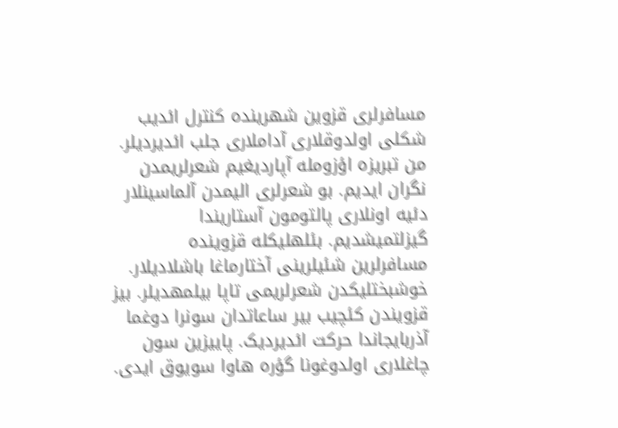مسافرلرى قزوین شهرینده کنترل ائدیب شکلى اولدوقلارى آداملارى جلب ائدیردیلر. من تبریزه اؤزومله آپاردیغیم شعرلریمدن نگران ایدیم. بو شعرلرى الیمدن آلماسینلار دئیه اونلارى پالتومون آستاریندا گیزلتمیشدیم. بئلهلیکله قزوینده مسافرلرین شئیلرینى آختارماغا باشلادیلار. خوشبختلیکدن شعرلریمى تاپا بیلمهدیلر. بیز قزویندن کئچیب بیر ساعاتدان سونرا دوغما آذربایجاندا حرکت ائدیردیک. پاییزین سون چاغلارى اولدوغونا گؤره هاوا سویوق ایدى.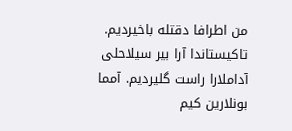من اطرافا دقتله باخیردیم. تاکیستاندا آرا بیر سیلاحلى آداملارا راست گلیردیم. آمما بونلارین کیم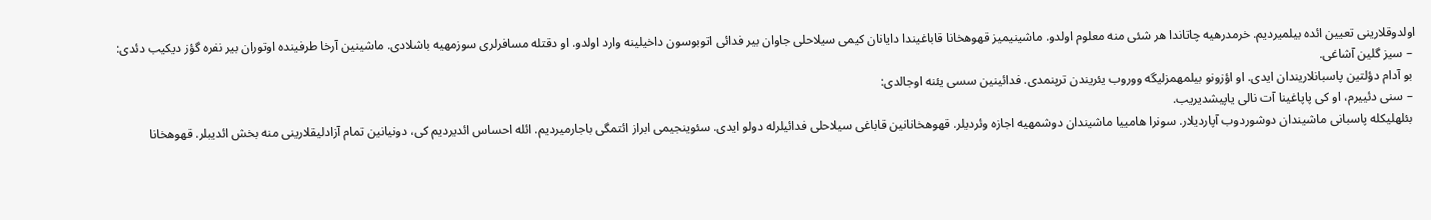اولدوقلارینى تعیین ائده بیلمیردیم. خرمدرهیه چاتاندا هر شئى منه معلوم اولدو. ماشینیمیز قهوهخانا قاباغیندا دایانان کیمى سیلاحلى جاوان بیر فدائى اتوبوسون داخیلینه وارد اولدو. او دقتله مسافرلرى سوزمهیه باشلادى. ماشینین آرخا طرفینده اوتوران بیر نفره گؤز دیکیب دئدى:
 – سیز گلین آشاغى.
 بو آدام دؤلتین پاسبانلاریندان ایدى. او اؤزونو بیلمهمزلیگه ووروب یئریندن ترپنمدى. فدائینین سسى یئنه اوجالدى:
 – سنى دئییرم، او کى پاپاغینا آت نالى یاپیشدیریب.
 بئلهلیکله پاسبانى ماشیندان دوشوردوب آپاردیلار. سونرا هامییا ماشیندان دوشمهیه اجازه وئردیلر. قهوهخانانین قاباغى سیلاحلى فدائیلرله دولو ایدى. سئوینجیمى ابراز ائتمگى باجارمیردیم. ائله احساس ائدیردیم کى، دونیانین تمام آزادلیقلارینى منه بخش ائدیبلر. قهوهخانا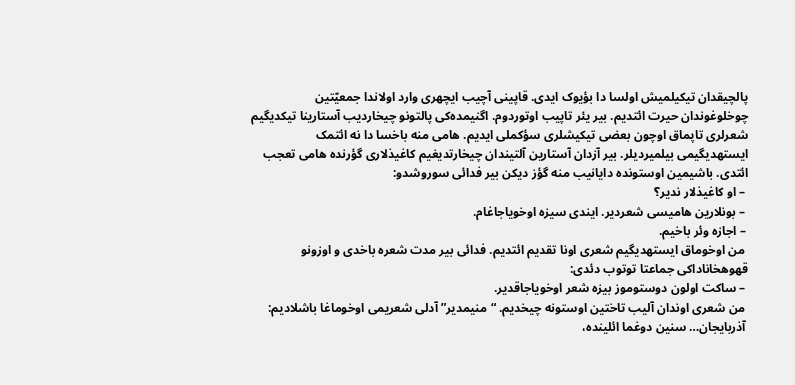پالچیقدان تیکیلمیش اولسا دا بؤیوک ایدى. قاپینى آچیب ایچهرى وارد اولاندا جمعیّتین چوخلوغوندان حیرت ائتدیم. بیر یئر تاپیب اوتوردوم. اگنیمده‌کى پالتونو چیخاردیب آستارینا تیکدیگیم شعرلرى تاپماق اوچون بعضى تیکیشلرى سؤکملى ایدیم. هامى منه باخسا دا نه ائتمک ایستهدیگیمى بیلمیردیلر. بیر آزدان آستارین آلتیندان چیخارتدیغیم کاغیذلارى گؤرنده هامى تعجب ائتدى. باشیمین اوستونده دایانیب منه گؤز دیکن بیر فدائى سوروشدو:
 – او کاغیذلار ندیر؟
 – بونلارین هامیسى شعردیر. ایندى سیزه اوخویاجاغام.
 – اجازه وئر باخیم.
 من اوخوماق ایستهدیگیم شعرى اونا تقدیم ائتدیم. فدائى بیر مدت شعره باخدى و اوزونو قهوهخاناداکى جماعتا توتوب دئدى:
 – ساکت اولون دوستوموز بیزه شعر اوخویاجاقدیر.
 من شعرى اوندان آلیب تاختین اوستونه چیخدیم. “منیمدیر” آدلى شعریمى اوخوماغا باشلادیم:
 آذربایجان… سنین دوغما ائلینده،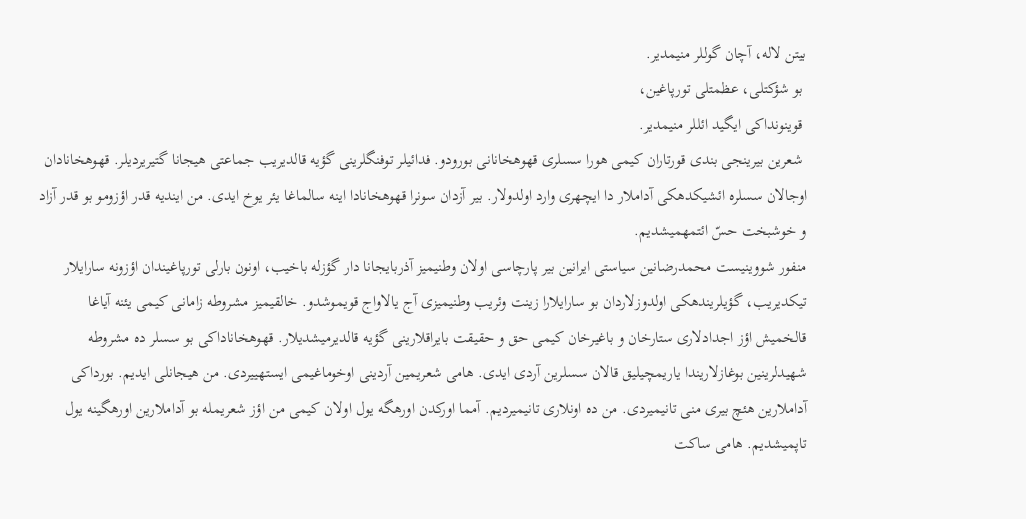بیتن لاله، آچان گوللر منیمدیر.
 بو شؤکتلى، عظمتلى تورپاغین،
 قوینونداکى ایگید ائللر منیمدیر.
 شعرین بیرینجى بندى قورتاران کیمى هورا سسلرى قهوهخانانى بورودو. فدائیلر توفنگلرینى گؤیه قالدیریب جماعتى هیجانا گتیریردیلر. قهوهخانادان اوجالان سسلره ائشیکدهکى آداملار دا ایچهرى وارد اولدولار. بیر آزدان سونرا قهوهخانادا اینه سالماغا یئر یوخ ایدى. من ایندیه قدر اؤزومو بو قدر آزاد و خوشبخت حسّ ائتمهمیشدیم.
منفور شووینیست محمدرضانین سیاستى ایرانین بیر پارچاسى اولان وطنیمیز آذربایجانا دار گؤزله باخیب، اونون بارلى تورپاغیندان اؤزونه سارایلار تیکدیریب، گؤیلریندهکى اولدوزلاردان بو سارایلارا زینت وئریب وطنیمیزى آج یالاواج قویموشدو. خالقیمیز مشروطه زامانى کیمى یئنه آیاغا قالخمیش اؤز اجدادلارى ستارخان و باغیرخان کیمى حق و حقیقت بایراقلارینى گؤیه قالدیرمیشدیلار. قهوهخاناداکى بو سسلر ده مشروطه شهیدلرینین بوغازلاریندا یاریمچیلیق قالان سسلرین آردى ایدى. هامى شعریمین آردینى اوخوماغیمى ایستهییردى. من هیجانلى ایدیم. بورداکى آداملارین هئچ بیرى منى تانیمیردى. من ده اونلارى تانیمیردیم. آمما اورکدن اورهگه یول اولان کیمى من اؤز شعریمله بو آداملارین اورهگینه یول تاپمیشدیم. هامى ساکت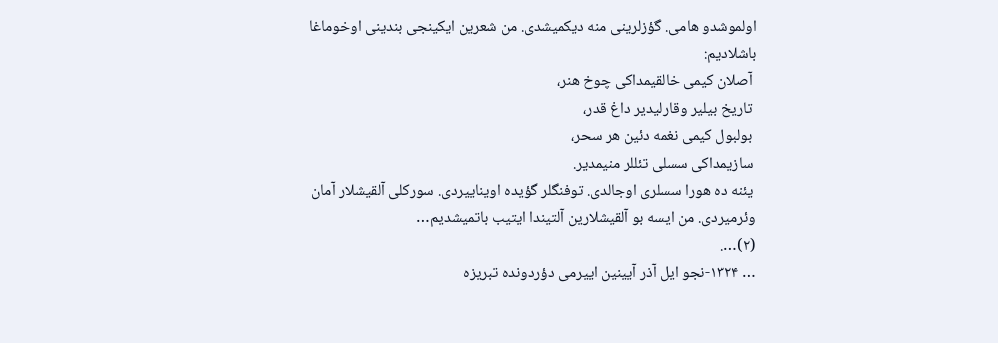اولموشدو هامى. گؤزلرینى منه دیکمیشدى. من شعرین ایکینجى بندینى اوخوماغا باشلادیم:
 آصلان کیمى خالقیمداکى چوخ هنر،
 تاریخ بیلیر وقارلیدیر داغ قدر،
 بولبول کیمى نغمه دئین هر سحر،
 سازیمداکى سسلى تئللر منیمدیر.
 یئنه ده هورا سسلرى اوجالدى. توفنگلر گؤیده اویناییردى. سورکلى آلقیشلار آمان وئرمیردى. من ایسه بو آلقیشلارین آلتیندا ایتیب باتمیشدیم…
(۲)….
… ۱۳۲۴-نجو ایل آذر آیینین اییرمی دؤردونده تبریزه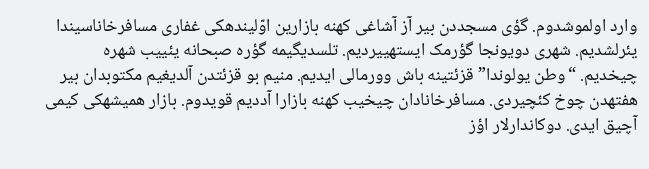وارد اولموشدوم. گؤى مسجددن بیر آز آشاغى کهنه بازارین اوّلیندهکى غفارى مسافرخاناسیندا یئرلشدیم. شهرى دویونجا گؤرمک ایستهییردیم. تلسدیگیمه گؤره صبحانه یئییب شهره چیخدیم. “وطن یولوندا” قزئتینه باش وورمالى ایدیم. منیم بو قزئتدن آلدیغیم مکتوبدان بیر هفتهدن چوخ کئچیردى. مسافرخانادان چیخیب کهنه بازارا آددیم قویدوم. بازار همیشهکى کیمى آچیق ایدى. دوکاندارلار اؤز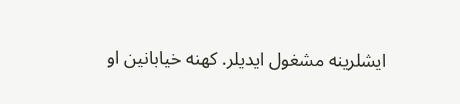ایشلرینه مشغول ایدیلر. کهنه خیابانین او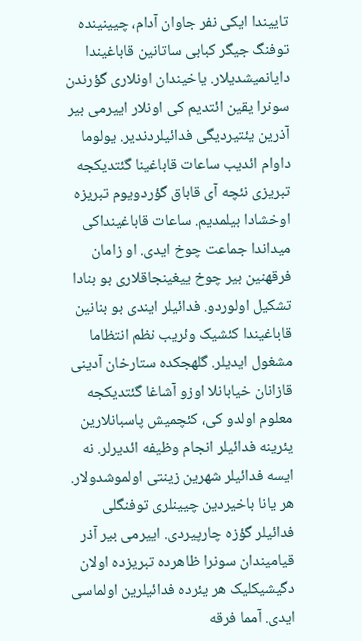تاییندا ایکى نفر جاوان آدام، چیینینده توفنگ جیگر کبابى ساتانین قاباغیندا دایانمیشدیلار. یاخیندان اونلارى گؤرندن سونرا یقین ائتدیم کى اونلار اییرمی بیر آذرین یئتیردیگى فدائیلردندیر. یولوما داوام ائدیب ساعات قاباغینا گئتدیکجه تبریزى نئچه آى قاباق گؤردویوم تبریزه اوخشادا بیلمدیم. ساعات قاباغینداکى میداندا جماعت چوخ ایدى. او زامان فرقهنین بیر چوخ ییغینجاقلارى بو بنادا تشکیل اولوردو. فدائیلر ایندى بو بنانین قاباغیندا کئشیک وئریب نظم انتظاما مشغول ایدیلر. گلهجکده ستارخان آدینى قازانان خیابانلا اوزو آشاغا گئتدیکجه معلوم اولدو کى، کئچمیش پاسبانلارین یئرینه فدائیلر انجام وظیفه ائدیرلر. نه ایسه فدائیلر شهرین زینتى اولموشدولار. هر یانا باخیردین چیینلرى توفنگلى فدائیلر گؤزه چارپیردى. اییرمی بیر آذر قیامیندان سونرا ظاهرده تبریزده اولان دگیشیکلیک هر یئرده فدائیلرین اولماسى ایدى. آمما فرقه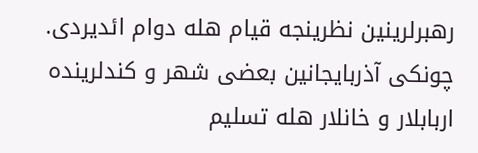رهبرلرینین نظرینجه قیام هله دوام ائدیردى. چونکى آذربایجانین بعضى شهر و کندلرینده اربابلار و خانلار هله تسلیم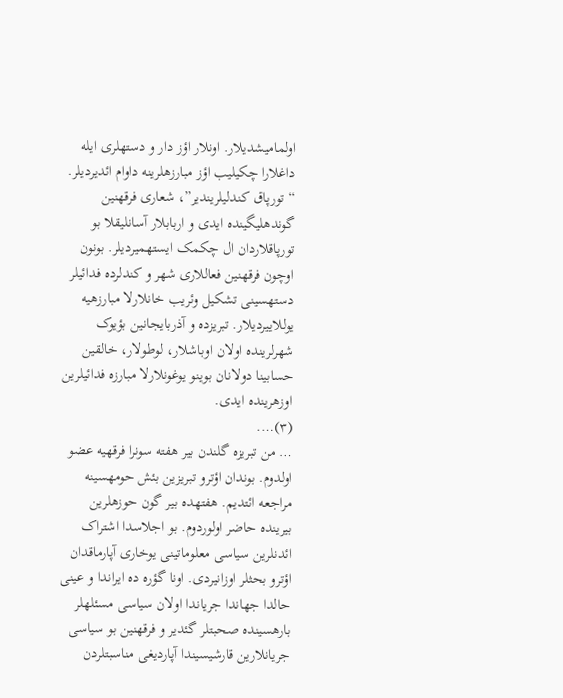اولمامیشدیلار. اونلار اؤز دار و دستهلرى ایله داغلارا چکیلیب اؤز مبارزهلرینه داوام ائدیردیلر. “تورپاق کندلیلریندیر”، شعارى فرقهنین گوندهلیگینده ایدى و اربابلار آسانلیقلا بو تورپاقلاردان ال چکمک ایستهمیردیلر. بونون اوچون فرقهنین فعاللارى شهر و کندلرده فدائیلر دستهسینى تشکیل وئریب خانلارلا مبارزهیه یوللاییردیلار. تبریزده و آذربایجانین بؤیوک شهرلرینده اولان اوباشلار، لوطولار، خالقین حسابینا دولانان بوینو یوغونلارلا مبارزه فدائیلرین اوزهرینده ایدى.
(۳)….
… من تبریزه گلندن بیر هفته سونرا فرقهیه عضو اولدوم. بوندان اؤترو تبریزین بئش حومهسینه مراجعه ائتدیم. هفتهده بیر گون حوزهلرین بیرینده حاضر اولوردوم. بو اجلاسدا اشتراک ائدنلرین سیاسى معلوماتینى یوخارى آپارماقدان اؤترو بحثلر اوزانیردى. اونا گؤره ده ایراندا و عینى حالدا جهاندا جریاندا اولان سیاسى مسئلهلر بارهسینده صحبتلر گئدیر و فرقهنین بو سیاسى جریانلارین قارشیسیندا آپاردیغى مناسبتلردن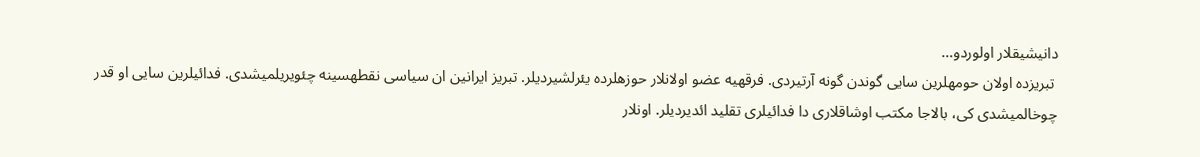دانیشیقلار اولوردو…
 تبریزده اولان حومهلرین سایى گوندن گونه آرتیردى. فرقهیه عضو اولانلار حوزهلرده یئرلشیردیلر. تبریز ایرانین ان سیاسى نقطهسینه چئویریلمیشدى. فدائیلرین سایى او قدر چوخالمیشدى کى، بالاجا مکتب اوشاقلارى دا فدائیلرى تقلید ائدیردیلر. اونلار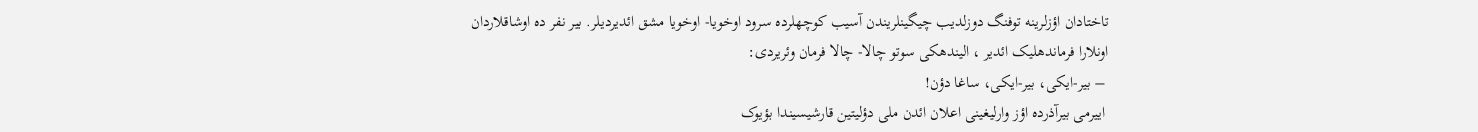تاختادان اؤزلرینه توفنگ دوزلدیب چیگینلریندن آسیب کوچهلرده سرود اوخویا- اوخویا مشق ائدیردیلر. بیر نفر ده اوشاقلاردان اونلارا فرماندهلیک ائدیر ، الیندهکى سوتو چالا- چالا فرمان وئریردى:
 – بیر-ایکى، بیر-ایکى، ساغا دؤن!
 اییرمی بیرآذرده اؤز وارلیغینى اعلان ائدن ملى دؤلیتین قارشیسیندا بؤیوک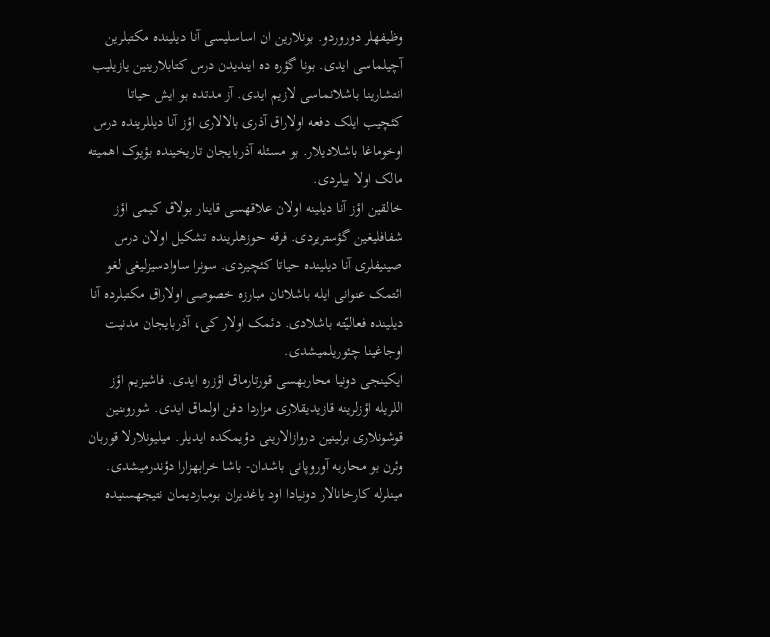وظیفهلر دوروردو. بونلارین ان اساسلیسى آنا دیلینده مکتبلرین آچیلماسى ایدى. بونا گؤره ده ایندیدن درس کتابلارینین یازیلیب انتشارینا باشلانماسى لازیم ایدى. آز مدتده بو ایش حیاتا کئچیب ایلک دفعه اولاراق آذرى بالالارى اؤز آنا دیللرینده درس اوخوماغا باشلادیلار. بو مسئله آذربایجان تاریخینده بؤیوک اهمیته مالک اولا بیلردى.
خالقین اؤز آنا دیلینه اولان علاقهسى قاینار بولاق کیمى اؤز شفافلیغین گؤستریردى. فرقه حوزهلرینده تشکیل اولان درس صینیفلرى آنا دیلینده حیاتا کئچیردى. سونرا ساوادسیزلیغى لغو ائتمک عنوانى ایله باشلانان مبارزه خصوصى اولاراق مکتبلرده آنا دیلینده فعالیّته باشلادى. دئمک اولار کى، آذربایجان مدنیت اوجاغینا چئوریلمیشدى.
ایکینجى دونیا محاربهسى قورتارماق اؤزره ایدى. فاشیزیم اؤز اللریله اؤزلرینه قازیدیقلارى مزاردا دفن اولماق ایدى. شوروىنین قوشونلارى برلینین دروازالارینى دؤیمکده ایدیلر. میلیونلارلا قوربان وئرن بو محاربه آوروپانى باشدان- باشا خرابهزارا دؤندرمیشدى. مینلرله کارخانالار دونیادا اود یاغدیران بومباردیمان نتیجهسنیده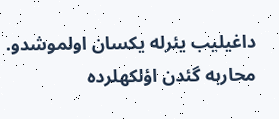داغیلیب یئرله یکسان اولموشدو. محاربه گئدن اؤلکهلرده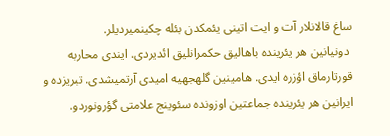ساغ قالانلار آت و ایت اتینى یئمکدن بئله چکینمیردیلر.
 دونیانین هر یئرینده باهالیق حکمرانلیق ائدیردى. ایندى محاربه قورتارماق اؤزره ایدى. هامینین گلهجهیه امیدى آرتمیشدى. تبریزده و ایرانین هر یئرینده جماعتین اوزونده سئوینج علامتى گؤرونوردو.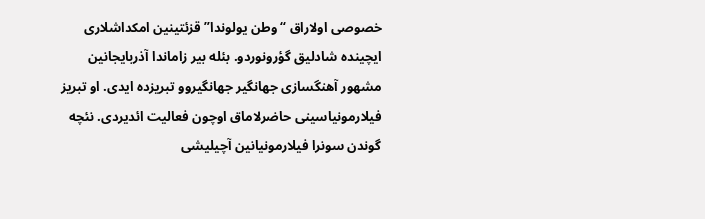خصوصى اولاراق “وطن یولوندا” قزئتینین امکداشلارى ایچینده شادلیق گؤرونوردو. بئله بیر زاماندا آذربایجانین مشهور آهنگسازى جهانگیر جهانگیروو تبریزده ایدى. او تبریز فیلارمونیاسینى حاضرلاماق اوچون فعالیت ائدیردى. نئچه گوندن سونرا فیلارمونیانین آچیلیشى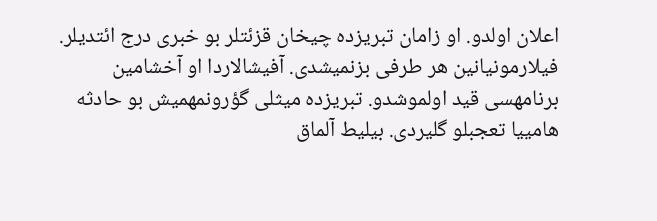اعلان اولدو. او زامان تبریزده چیخان قزئتلر بو خبرى درج ائتدیلر. فیلارمونیانین هر طرفى بزنمیشدى. آفیشالاردا او آخشامین برنامهسى قید اولموشدو. تبریزده میثلى گؤرونمهمیش بو حادثه هامییا تعجبلو گلیردى. بیلیط آلماق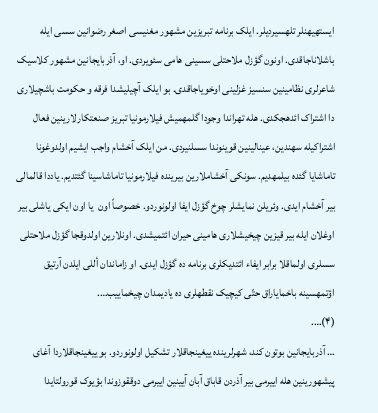ایستهیهنلر تلهسیردیلر. ایلک برنامه تبریزین مشهور مغنیسى اصغر رضوانین سسى ایله باشلاناجاقدى. اونون گؤزل ملاحتلى سسینى هامى سئویردى. او، آذربایجانین مشهور کلاسیک شاعرلرى نظامینین سنسیز غزلینى اوخویاجاقدى. بو ایلک آچیلیشدا فرقه و حکومت باشچیلارى دا اشتراک ائدهجکدى. هله تهراندا وجودا گلمهمیش فیلارمونیا تبریز صنعتکارلارینین فعال اشتراکیله سهندین، عینالینین قوینوندا سسلنیردى. من ایلک آخشام واجب ایشیم اولدوغونا تاماشایا گئده بیلمهدیم. سونکى آخشاملارین بیرینده فیلارمونیا تاماشاسینا گئتدیم. یاددا قالمالى بیر آخشام ایدى. وئریلن نمایشلر چوخ گؤزل ایفا اولونوردو. خصوصاً اون  یا اون ایکی یاشلى بیر اوغلان ایله بیر قیزین چیخیشلارى هامینى حیران ائتمیشدى. اونلارین اولدوقجا گؤزل ملاحتلى سسلرى اولماقلا برابر ایفاء ائتدیکلرى برنامه ده گؤزل ایدى. او زاماندان أللی ایلدن آرتیق اؤتمهسینه باخمایاراق حتّى کیچیک نقطهلرى ده یادیمدان چیخماییب….
(۴)….
… آذربایجانین بوتون کند، شهرلرینده ییغینجاقلار تشکیل اولونوردو. بو ییغینجاقلاردا آغاى پیشهورینین هله اییرمی بیر آذردن قاباق آبان آیینین اییرمی دوققوزوندا بؤیوک قورولتایدا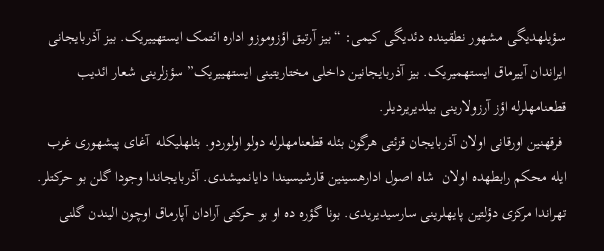سؤیلهدیگى مشهور نطقینده دئدیگى کیمى: “بیز آرتیق اؤزوموزو اداره ائتمک ایستهییریک. بیز آذربایجانى ایراندان آییرماق ایستهمیریک. بیز آذربایجانین داخلى مختاریتینى ایستهییریک” سؤزلرینى شعار ائدیب قطعنامهلرله اؤز آرزولارینى بیلدیریردیلر.
 فرقهنین اورقانى اولان آذربایجان قزئتى هرگون بئله قطعنامهلرله دولو اولوردو. بئلهلیکله  آغاى پیشهورى غرب ایله محکم رابطهده اولان  شاه اصول ادارهسینین قارشیسیندا دایانمیشدى. آذربایجاندا وجودا گلن بو حرکتلر. تهراندا مرکزى دؤلتین پایهلرینى سارسیدیریدى. بونا گؤره ده او بو حرکتى آرادان آپارماق اوچون الیندن گلنى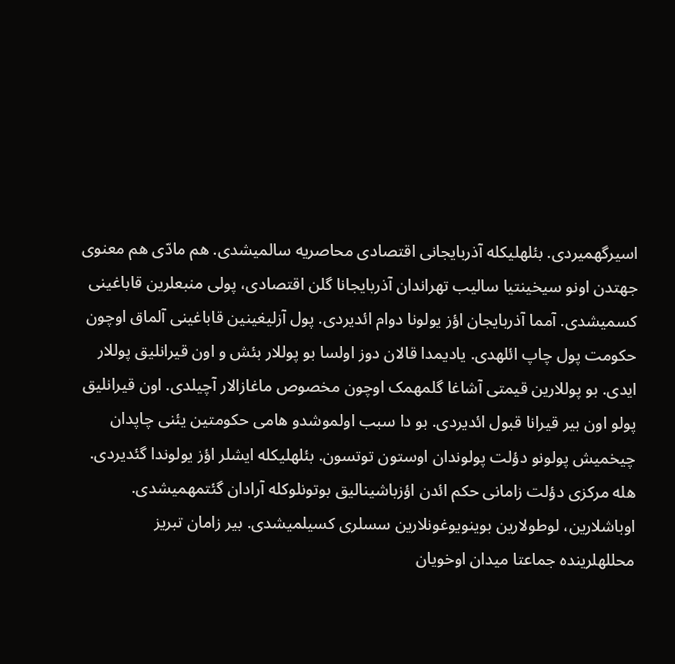اسیرگهمیردى. بئلهلیکله آذربایجانى اقتصادى محاصریه سالمیشدى. هم مادّى هم معنوى جهتدن اونو سیخینتیا سالیب تهراندان آذربایجانا گلن اقتصادى، پولى منبعلرین قاباغینى کسمیشدى. آمما آذربایجان اؤز یولونا دوام ائدیردى. پول آزلیغینین قاباغینى آلماق اوچون حکومت پول چاپ ائلهدى. یادیمدا قالان دوز اولسا بو پوللار بئش و اون قیرانلیق پوللار ایدى. بو پوللارین قیمتى آشاغا گلمهمک اوچون مخصوص ماغازالار آچیلدى. اون قیرانلیق پولو اون بیر قیرانا قبول ائدیردى. بو دا سبب اولموشدو هامى حکومتین یئنى چاپدان چیخمیش پولونو دؤلت پولوندان اوستون توتسون. بئلهلیکله ایشلر اؤز یولوندا گئدیردى. هله مرکزى دؤلت زامانى حکم ائدن اؤزباشینالیق بوتونلوکله آرادان گئتمهمیشدى. اوباشلارین، لوطولارین بوینویوغونلارین سسلرى کسیلمیشدى. بیر زامان تبریز محللهلرینده جماعتا میدان اوخویان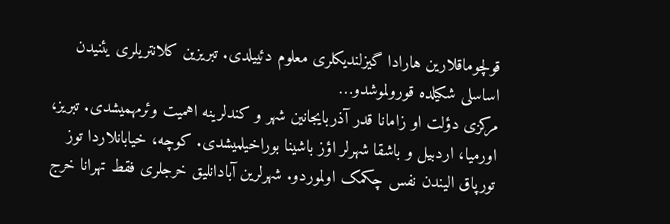قولچوماقلارین هارادا گیزلندیکلرى معلوم دئییلدى. تبریزین کلانتریلرى یئنیدن اساسلى شکیلده قورولموشدو…
مرکزى دؤلت او زامانا قدر آذربایجانین شهر و کندلرینه اهمیت وئرمهمیشدى. تبریز، اورمیا، اردبیل و باشقا شهرلر اؤز باشینا بوراخیلمیشدى. کوچه، خیابانلاردا توز تورپاق الیندن نفس چکمک اولموردو. شهرلرین آبادانلیق خرجلرى فقط تهرانا خرج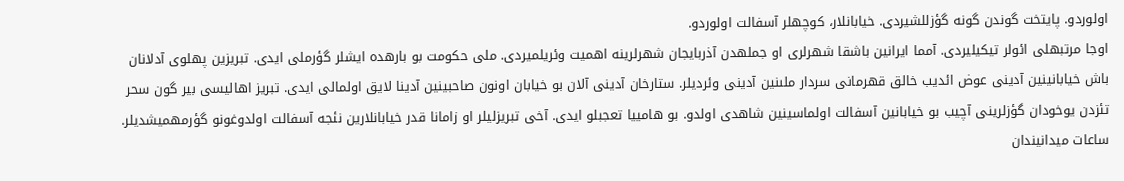اولوردو. پایتخت گوندن گونه گؤزللشیردى. خیابانلار، کوچهلر آسفالت اولوردو.
اوجا مرتبهلى ائولر تیکیلیردى. آمما ایرانین باشقا شهرلرى او جملهدن آذربایجان شهرلرینه اهمیت وئریلمیردى. ملى حکومت بو بارهده ایشلر گؤرملى ایدى. تبریزین پهلوى آدلانان باش خیابانینین آدینى عوض ائدیب خالق قهرمانى سردار ملىنین آدینى وئردیلر. ستارخان آدینى آلان بو خیابان اونون صاحبینین آدینا لایق اولمالى ایدى. تبریز اهالیسى بیر گون سحر تئزدن یوخودان گؤزلرینى آچیب بو خیابانین آسفالت اولماسینین شاهدى اولدو. بو هامییا تعجبلو ایدى. آخى تبریزلیلر او زامانا قدر خیابانلارین نئجه آسفالت اولدوغونو گؤرمهمیشدیلر. ساعات میدانیندان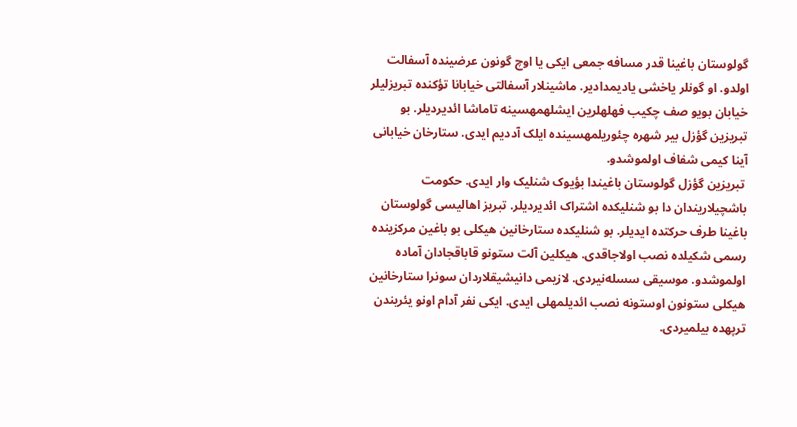گولوستان باغینا قدر مسافه جمعى ایکی یا اوچ گونون عرضینده آسفالت اولدو. او گونلر یاخشى یادیمدادیر. ماشینلار آسفالتى خیابانا تؤکنده تبریزلیلر خیابان بویو صف چکیب فهلهلرین ایشلهمهسینه تاماشا ائدیردیلر. بو تبریزین گؤزل بیر شهره چئوریلمهسینده ایلک آددیم ایدى. ستارخان خیابانى آینا کیمى شفاف اولموشدو.
 تبریزین گؤزل گولوستان باغیندا بؤیوک شنلیک وار ایدى. حکومت باشچیلاریندان دا بو شنلیکده اشتراک ائدیردیلر. تبریز اهالیسى گولوستان باغینا طرف حرکتده ایدیلر. بو شنلیکده ستارخانین هیکلى بو باغین مرکزینده رسمى شکیلده نصب اولاجاقدى. هیکلین آلت ستونو قاباقجادان آماده اولموشدو. موسیقى سسله‌نیردى. لازیمى دانیشیقلاردان سونرا ستارخانین هیکلى ستونون اوستونه نصب ائدیلمهلى ایدى. ایکى نفر آدام اونو یئریندن ترپهده بیلمیردى.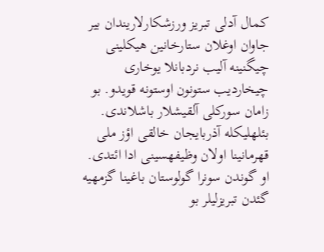کمال آدلى تبریز ورزشکارلاریندان بیر جاوان اوغلان ستارخانین هیکلینى چیگنینه آلیب نردبانلا یوخارى چیخاردیب ستونون اوستونه قویدو. بو زامان سورکلى آلقیشلار باشلاندى. بئلهلیکله آذربایجان خالقى اؤز ملى قهرمانینا اولان وظیفهسینى ادا ائتدى. او گوندن سونرا گولوستان باغینا گزمهیه گئدن تبریزلیلر بو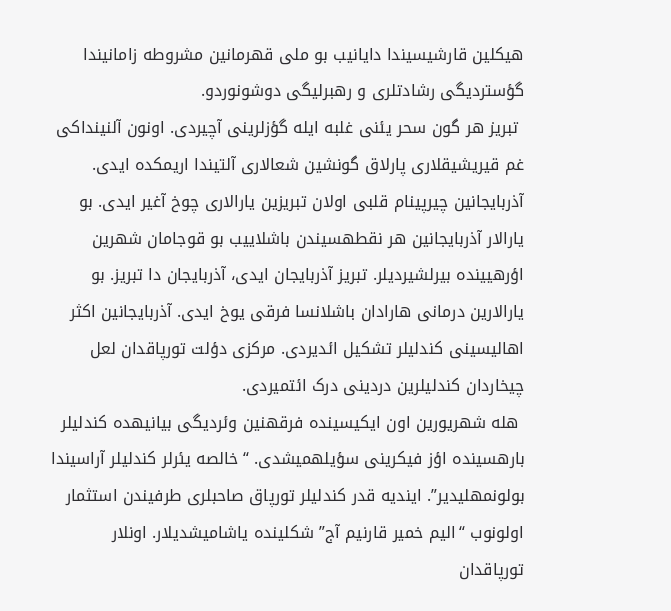هیکلین قارشیسیندا دایانیب بو ملى قهرمانین مشروطه زامانیندا گؤستردیگى رشادتلرى و رهبرلیگى دوشونوردو.
 تبریز هر گون سحر یئنى غلبه ایله گؤزلرینى آچیردى. اونون آلنینداکى غم قیریشیقلارى پارلاق گونشین شعالارى آلتیندا اریمکده ایدى. آذربایجانین چیرپینام قلبى اولان تبریزین یارالارى چوخ آغیر ایدى. بو یارالار آذربایجانین هر نقطهسیندن باشلاییب بو قوجامان شهرین اؤرهیینده بیرلشیردیلر. تبریز آذربایجان ایدى، آذربایجان دا تبریز. بو یارالارین درمانى هارادان باشلانسا فرقى یوخ ایدى. آذربایجانین اکثر اهالیسینى کندلیلر تشکیل ائدیردى. مرکزى دؤلت تورپاقدان لعل چیخاردان کندلیلرین دردینى درک ائتمیردى.
 هله شهریورین اون ایکیسینده فرقهنین وئردیگى بیانیهده کندلیلر بارهسینده اؤز فیکرینى سؤیلهمیشدى. “خالصه یئرلر کندلیلر آراسیندا بولونمهلیدیر”. ایندیه قدر کندلیلر تورپاق صاحبلرى طرفیندن استثمار اولونوب “الیم خمیر قارنیم آج” شکلینده یاشامیشدیلار. اونلار تورپاقدان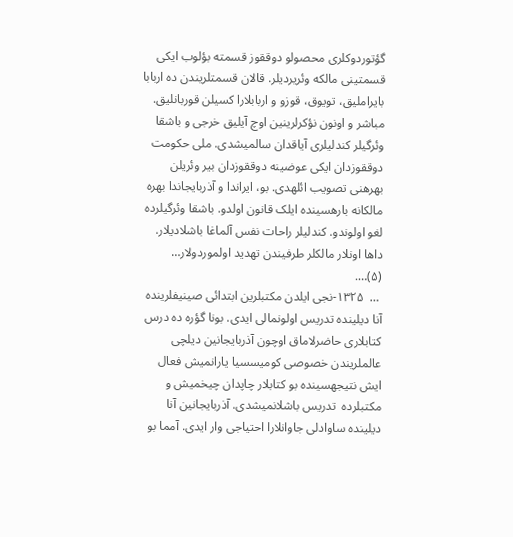گؤتوردوکلرى محصولو دوققوز قسمته بؤلوب ایکى قسمتینى مالکه وئریردیلر. قالان قسمتلریندن ده اربابا بایراملیق، تویوق، قوزو و اربابلارا کسیلن قوربانلیق. مباشر و اونون نؤکرلرینین اوچ آیلیق خرجى و باشقا وئرگیلر کندلیلرى آیاقدان سالمیشدى. ملى حکومت دوققوزدان ایکى عوضینه دوققوزدان بیر وئریلن بهرهنى تصویب ائلهدى. بو، ایراندا و آذربایجاندا بهره مالکانه بارهسینده ایلک قانون اولدو. باشقا وئرگیلرده لغو اولوندو. کندلیلر راحات نفس آلماغا باشلادیلار. داها اونلار مالکلر طرفیندن تهدید اولموردولار…
(۵)….
 …  ۱۳۲۵-نجى ایلدن مکتبلرین ابتدائى صینیفلرینده آنا دیلینده تدریس اولونمالى ایدى. بونا گؤره ده درس کتابلارى حاضرلاماق اوچون آذربایجانین دیلچى عالملریندن خصوصى کومیسسیا یارانمیش فعال ایش نتیجهسینده بو کتابلار چاپدان چیخمیش و مکتبلرده  تدریس باشلانمیشدى. آذربایجانین آنا دیلینده ساوادلى جاوانلارا احتیاجى وار ایدى. آمما بو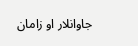جاوانلار او زامان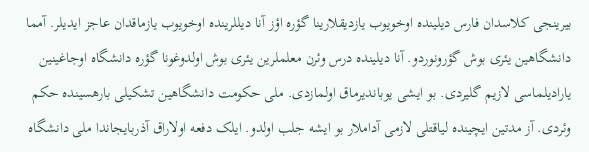بیرینجى کلاسدان فارس دیلینده اوخویوب یازدیقلارینا گؤره اؤز آنا دیللرینده اوخویوب یازماقدان عاجز ایدیلر. آمما دانشگاهین یئرى بوش گؤرونوردو. آنا دیلینده درس وئرن معلملرین یئرى بوش اولدوغونا گؤره دانشگاه اوجاغینین یارادیلماسى لازیم گلیردى. بو ایشى یوباندیرماق اولمازدى. ملى حکومت دانشگاهین تشکیلى بارهسینده حکم وئردى. آز مدتین ایچینده لیاقتلى لازمى آداملار بو ایشه جلب اولدو. ایلک دفعه اولاراق آذربایجاندا ملى دانشگاه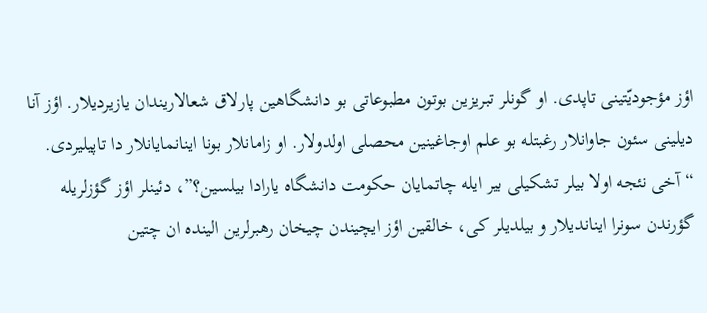اؤز مؤجودیّتینى تاپدى. او گونلر تبریزین بوتون مطبوعاتى بو دانشگاهین پارلاق شعالاریندان یازیردیلار. اؤز آنا دیلینى سئون جاوانلار رغبتله بو علم اوجاغینین محصلى اولدولار. او زامانلار بونا اینانمایانلار دا تاپیلیردى. “آخى نئجه اولا بیلر تشکیلى بیر ایله چاتمایان حکومت دانشگاه یارادا بیلسین؟”، دئینلر اؤز گؤزلریله گؤرندن سونرا ایناندیلار و بیلدیلر کى، خالقین اؤز ایچیندن چیخان رهبرلرین الینده ان چتین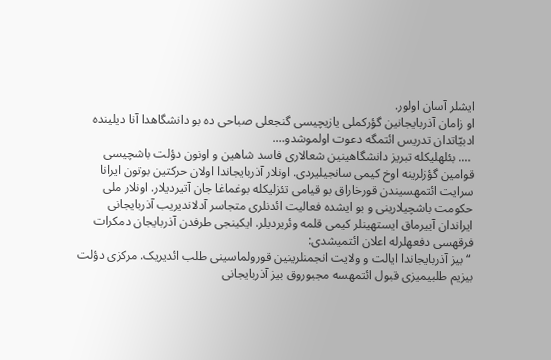ایشلر آسان اولور.
او زامان آذربایجانین گؤرکملى یازیچیسى گنجعلى صباحى ده بو دانشگاهدا آنا دیلینده ادبیّاتدان تدریس ائتمگه دعوت اولموشدو….
 …. بئلهلیکله تبریز دانشگاهینین شعالارى فاسد شاهین و اونون دؤلت باشچیسى قوامین گؤزلرینه اوخ کیمى سانجیلیردى. اونلار آذربایجاندا اولان حرکتین بوتون ایرانا سرایت ائتمهسیندن قورخاراق بو قیامى تئزلیکله بوغماغا جان آتیردیلار. اونلار ملى حکومت باشچیلارینى و بو ایشده فعالیت ائدنلرى متجاسر آدلاندیریب آذربایجانى ایراندان آییرماق ایستهینلر کیمى قلمه وئریردیلر. ایکینجى طرفدن آذربایجان دمکرات فرقهسى دفعهلرله اعلان ائتمیشدى:
 “بیز آذربایجاندا ایالت و ولایت انجمنلرینین قورولماسینى طلب ائدیریک. مرکزى دؤلت بیزیم طلبیمیزى قبول ائتمهسه مجبوروق بیز آذربایجانى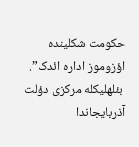حکومت شکلینده اؤزوموز اداره ائدک”.
 بئلهلیکله مرکزى دؤلت آذربایجاندا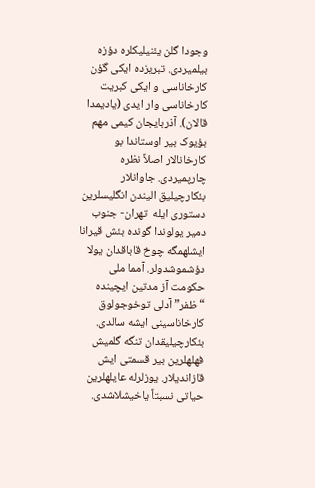وجودا گلن یئنیلیکلره دؤزه بیلمیردى. تبریزده ایکى گؤن کارخاناسى و ایکى کبریت کارخاناسى وار ایدى (یادیمدا قالان). آذربایجان کیمى مهم بؤیوک بیر اوستاندا بو کارخانالار اصلاً نظره چارپمیردى. جاوانلار بئکارچیلیق الیندن انگلیسلرین دستورى ایله  تهران- جنوب دمیر یولوندا گونده بئش قیرانا ایشلهمگه چوخ قاباقدان یولا دؤشموشدولر. آمما ملى حکومت آز مدتین ایچینده “ظفر” آدلى توخوجولوق کارخاناسینى ایشه سالدى. بئکارچیلیقدان تنگه گلمیش فهلهلرین بیر قسمتى ایش قازاندیلار. یوزلرله عایلهلرین حیاتى نسبتاً یاخیشلاشدى.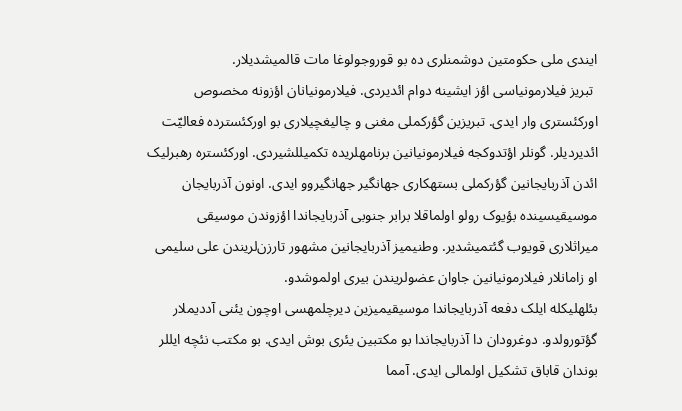ایندى ملى حکومتین دوشمنلرى ده بو قوروجولوغا مات قالمیشدیلار.
 تبریز فیلارمونیاسى اؤز ایشینه دوام ائدیردى. فیلارمونیانان اؤزونه مخصوص اورکئسترى وار ایدى. تبریزین گؤرکملى مغنى و چالیغچیلارى بو اورکئسترده فعالیّت ائدیردیلر. گونلر اؤتدوکجه فیلارمونیانین برنامهلریده تکمیللشیردى. اورکئستره رهبرلیک ائدن آذربایجانین گؤرکملى بستهکارى جهانگیر جهانگیروو ایدى. اونون آذربایجان موسیقیسینده بؤیوک رولو اولماقلا برابر جنوبى آذربایجاندا اؤزوندن موسیقى میراثلارى قویوب گئتمیشدیر. وطنیمیز آذربایجانین مشهور تارزن‌لریندن على سلیمى او زامانلار فیلارمونیانین جاوان عضولریندن بیرى اولموشدو.
بئلهلیکله ایلک دفعه آذربایجاندا موسیقیمیزین دیرچلمهسى اوچون یئنى آددیملار گؤتورولدو. دوغرودان دا آذربایجاندا بو مکتبین یئرى بوش ایدى. بو مکتب نئچه ایللر بوندان قاباق تشکیل اولمالى ایدى. آمما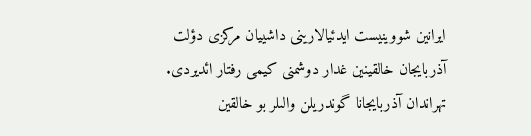ایرانین شووینیست ایدئیالارینى داشییان مرکزى دؤلت آذربایجان خالقینین غدار دوشمنى کیمى رفتار ائدیردى. تهراندان آذربایجانا گوندریلن والىلر بو خالقین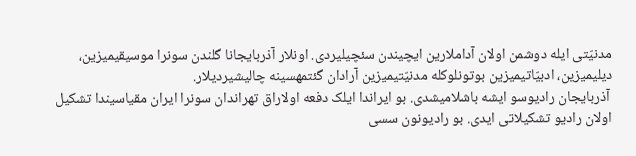مدنیّتى ایله دوشمن اولان آداملارین ایچیندن سئچیلیردى. اونلار آذربایجانا گلندن سونرا موسیقیمیزین، دیلیمیزین، ادبیّاتیمیزین بوتونلوکله مدنیّتیمیزین آرادان گئتمهسینه چالیشیردیلار.
 آذربایجان رادیوسو ایشه باشلامیشدى. بو ایراندا ایلک دفعه اولاراق تهراندان سونرا ایران مقیاسیندا تشکیل اولان رادیو تشکیلاتى ایدى. بو رادیونون سسى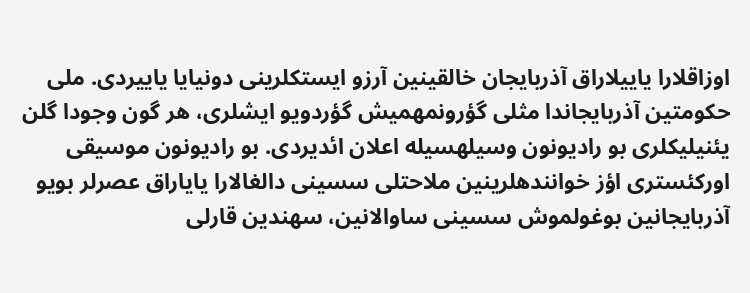اوزاقلارا یاییلاراق آذربایجان خالقینین آرزو ایستکلرینى دونیایا یاییردى. ملى حکومتین آذربایجاندا مثلى گؤرونمهمیش گؤردویو ایشلرى، هر گون وجودا گلن یئنیلیکلرى بو رادیونون وسیلهسیله اعلان ائدیردى. بو رادیونون موسیقى اورکئسترى اؤز خوانندهلرینین ملاحتلى سسینى دالغالارا یایاراق عصرلر بویو آذربایجانین بوغولموش سسینى ساوالانین، سهندین قارلى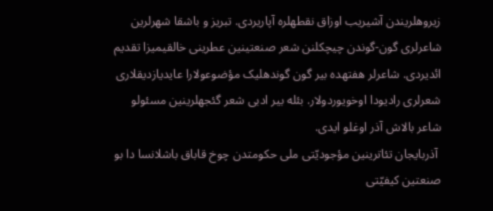زیروهلریندن آشیریب اوزاق نقطهلره آپاریردى. تبریز و باشقا شهرلرین شاعرلرى گون-گوندن چیچکلنن شعر صنعتینین عطرینى خالقیمیزا تقدیم ائدیردى. شاعرلر هفتهده بیر گون گوندهلیک مؤضوعولارا عایدیازدیقلارى شعرلرى رادیودا اوخویوردولار. بئله بیر ادبى شعر گئجهلرینین مسئولو شاعر بالاش آذر اوغلو ایدى.
 آذربایجان تئاترینین مؤجودیّتى ملى حکومتدن چوخ قاباق باشلانسا دا بو صنعتین کیفیّتى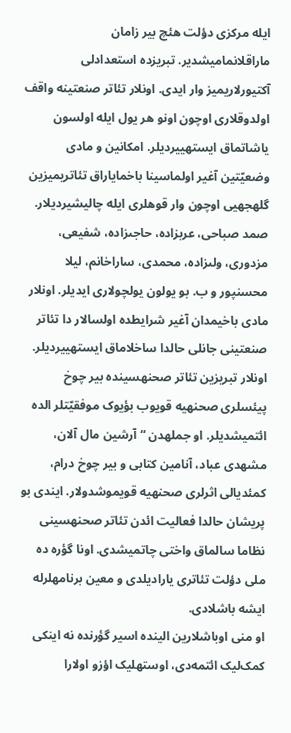ایله مرکزى دؤلت هئچ بیر زامان ماراقلانمامیشدیر. تبریزده استعدادلى آکتیورلاریمیز وار ایدى. اونلار تئاتر صنعتینه واقف اولدوقلارى اوچون اونو هر یول ایله اولسون یاشاتماق ایستهییردیلر. امکانین و مادى وضعیّتین آغیر اولماسینا باخمایاراق تئاتریمیزین گلهجهیى اوچون وار قوهلرى ایله چالیشیردیلار. صمد صباحى، عربزاده، حاجىزاده، شفیعى، مزدورى، ولىزاده، محمدى، ساراخانم، لیلا محسنپور و ب. بو یولون یولچولارى ایدیلر. اونلار مادى باخیمدان آغیر شرایطده اولسالار دا تئاتر صنعتینى جانلى حالدا ساخلاماق ایستهییردیلر. اونلار تبریزین تئاتر صحنهسینده بیر چوخ پیئسلرى صحنهیه قویوب بؤیوک موفقیّتلر الده ائتمیشدیلر. او جملهدن “آرشین مال آلان، مشهدى عباد، آنامین کتابى و بیر چوخ درام، کمئدیالى اثرلرى صحنهیه قویموشدولار. ایندى بو پریشان حالدا فعالیت ائدن تئاتر صحنهسینى نظاما سالماق واختى چاتمیشدى. اونا گؤره ده ملى دؤلت تئاترى یارادیلدى و معین برنامهلرله ایشه باشلادى.
او منى اوباشلارین الینده اسیر گؤرنده نه اینکى کمک‌لیک ائتمه‌دى، اوستهلیک اؤزو اولارا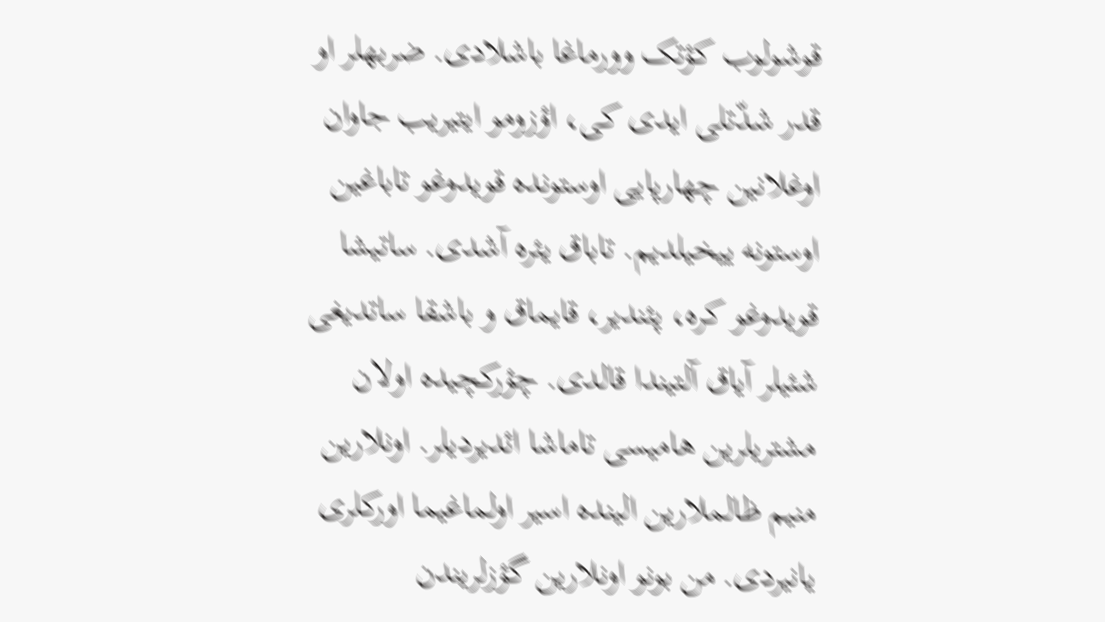قوشولوب کؤتک وورماغا باشلادى. ضربهلر او قدر شدّتلى ایدى کى، اؤزومو ایتیریب جاوان اوغلانین چهارپایى اوستونده قویدوغو تاباغین اوستونه ییخیلدیم. تاباق یئره آشدى. ساتیشا قویدوغو کره، پئندیر، قایماق و باشقا ساتدیغى شئیلر آیاق آلتیندا قالدى. چؤرکچیده اولان مشتریلرین هامیسى تاماشا ائدیردیلر. اونلارین منیم ظالملارین الینده اسیر اولماغیما اورکلرى یانیردى. من بونو اونلارین گؤزلریندن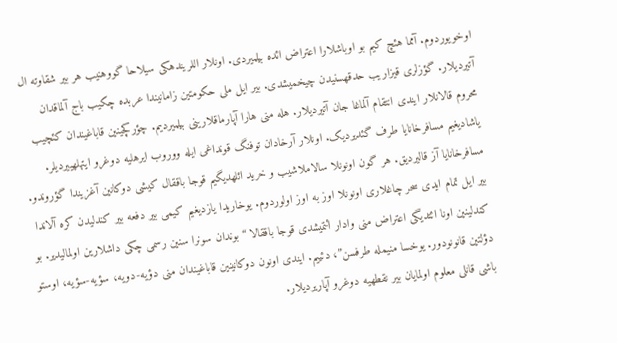اوخویوردوم. آمما هئچ کیم بو اوباشلارا اعتراض ائده بیلمیردى. اونلار اللریندهکى سیلاحا گووهنیب هر بیر شقاوته ال آتیردیلار. گؤزلرى قیزاریب حدقهسنیدن چیخمیشدى. بیر ایل ملى حکومتین زامانیندا عربده چکیب باج آلماقدان محروم قالانلار ایندى انتقام آلماغا جان آتیردیلار. هله منى هارا آپارماقلارینى بیلمیردیم. چؤرکچینین قاباغیندان کئچیب یاشادیغیم مسافرخانایا طرف گئدیردیک. اونلار آرخادان توفنگ قونداغى ایله ووروب ایرهلیه دوغرو ایتهلهییردیلر. مسافرخانایا آز قالیردیق. هر گون اونونلا سالاملاشیب و خرید ائلهدیگیم قوجا باققال کیشى دوکانین آغزیندا گؤروندو. بیر ایل تمام ایدى سحر چاغلارى اونونلا اوز به اوز اولوردوم. یوخاریدا یازدیغیم کیمى بیر دفعه بیر کندلیدن کره آلاندا کندلینین اونا ائتدیگى اعتراض منى وادار ائتمیشدى قوجا باققالا “بوندان سونرا سنین رسمى چکى داشلارین اولمالیدیر. بو دؤلتین قانونودور. یوخسا منیمله طرفسن”، دئییم. ایندى اونون دوکانینین قاباغیندان منى دؤیه-دویه، سؤیه-سؤیه، اوستو باشى قانلى معلوم اولمایان بیر نقطهیه دوغرو آپاریردیلار.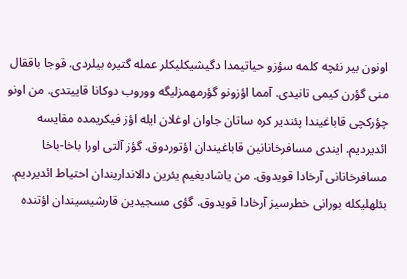اونون بیر نئچه کلمه سؤزو حیاتیمدا دگیشیکلیکلر عمله گتیره بیلردى. قوجا باققال منى گؤرن کیمى تانیدى. آمما اؤزونو گؤرمهمزلیگه ووروب دوکانا قاییتدى. من اونو چؤرکچى قاباغیندا پئندیر کره ساتان جاوان اوغلان ایله اؤز فیکریمده مقایسه ائدیردیم. ایندى مسافرخانانین قاباغیندان اؤتوردوق. گؤز آلتى اورا باخا-باخا مسافرخانانى آرخادا قویدوق. من یاشادیغیم یئرین دالانداریندان احتیاط ائدیردیم. بئلهلیکله بورانى خطرسیز آرخادا قویدوق. گؤى مسجیدین قارشیسیندان اؤتنده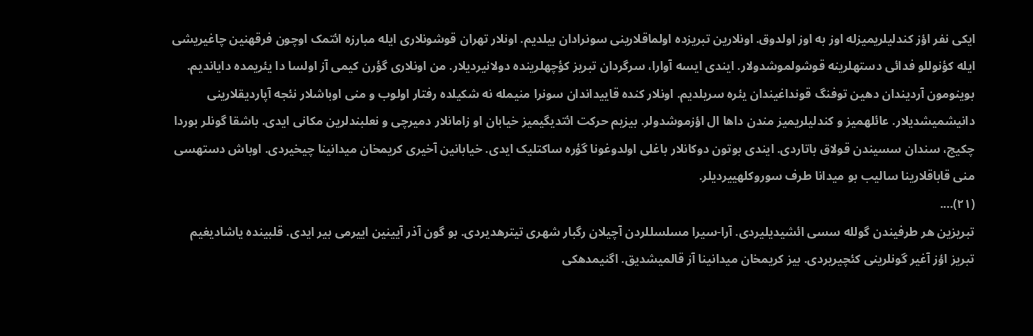ایکى نفر اؤز کندلیلریمیزله اوز به اوز اولدوق. اونلارین تبریزده اولماقلارینى سونرادان بیلدیم. اونلار تهران قوشونلارى ایله مبارزه ائتمک اوچون فرقهنین چاغیریشى ایله کؤنوللو فدائى دستهلرینه قوشولموشدولار. ایندى ایسه آوارا، سرگردان تبریز کؤچهلرینده دولانیردیلار. من اونلارى گؤرن کیمى آز اولسا دا یئریمده دایاندیم. بوینومون آردیندان دهین توفنگ قونداغیندان یئره سریلدیم. اونلار کنده قاییداندان سونرا منیمله نه شکیلده رفتار اولوب و منى اوباشلار نئجه آپاردیقلارینى دانیشمیشدیلار. عائلهمیز و کندلیلریمیز مندن داها ال اؤزموشدولر. بیزیم حرکت ائتدیگیمیز خیابان او زامانلار دمیرچى و نعلبندلرین مکانى ایدى. باشقا گونلر بوردا چکیج، سندان سسیندن قولاق باتاردى. ایندى بوتون دوکانلار باغلى اولدوغونا گؤره ساکتلیک ایدى. خیابانین آخیرى کریمخان میدانینا چیخیردى. اوباش دستهسى منى قاباقلارینا سالیب بو میدانا طرف سوروکلهییردیلر.
(۲۱)….
تبریزین هر طرفیندن گولله سسى ائشیدیلیردى. آرا-سیرا مسلسللردن آچیلان رگبار شهرى تیترهدیردى. بو گون آذر آیینین اییرمی بیر ایدى. قلبینده یاشادیغیم تبریز اؤز آغیر گونلرینى کئچیریردى. بیز کریمخان میدانینا آز قالمیشدیق. اگنیمدهکى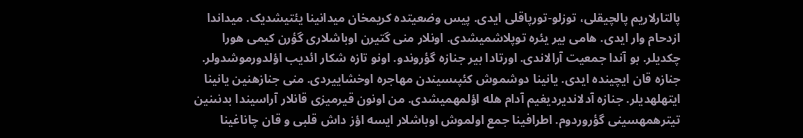پالتارلاریم پالچیقلى، توزلو-تورپاقلى ایدى. پیس وضعیتده کریمخان میدانینا یئتیشدیک. میداندا ازدحام وار ایدى. هامى بیر یئره توپلاشمیشدى. اونلار منى گتیرن اوباشلارى گؤرن کیمى هورا چکدیلر. بو آندا جمعیت آرالاندى. اورتادا بیر جنازه گؤروندو. اونو تازه شکار ائدیب اؤلدورموشدولر. جنازه قان ایچینده ایدى. یانینا دوشموش کئپىسیندن مهاجره اوخشاییردى. منى جنازهنین یانینا ایتهلهدیلر. جنازه آدلاندیردیغیم آدام هله اؤلمهمیشدى. من اونون قیرمیزى قانلار آراسیندا بدنىنین تیترهمهسینى گؤروردوم. اطرافینا جمع اولموش اوباشلار ایسه اؤز داش قلبى و قان چاناغینا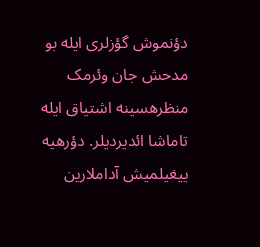دؤنموش گؤزلرى ایله بو مدحش جان وئرمک منظرهسینه اشتیاق ایله تاماشا ائدیردیلر. دؤرهیه ییغیلمیش آداملارین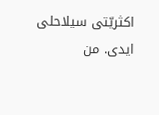اکثریّتى سیلاحلى ایدى. من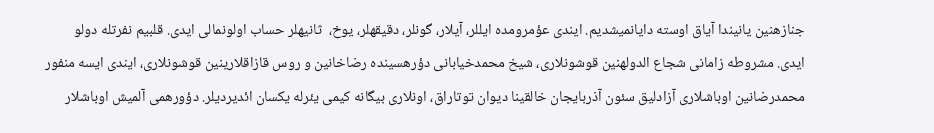جنازهنین یانیندا آیاق اوسته دایانمیشدیم. ایندى عؤمرومده ایللر، آیلار، گونلر، دقیقهلر، یوخ،  ثانیهلر حساب اولونمالى ایدى. قلبیم نفرتله دولو ایدى. مشروطه زامانى شجاع الدولهنین قوشونلارى، شیخ محمدخیابانى دؤرهسینده رضاخانین و روس قازاقلارینین قوشونلارى، ایندى ایسه منفور محمدرضانین اوباشلارى آزادلیق سئون آذربایجان خالقینا دیوان توتاراق، اونلارى بیگانه کیمى یئرله یکسان ائدیردیلر. دؤورهمى آلمیش اوباشلار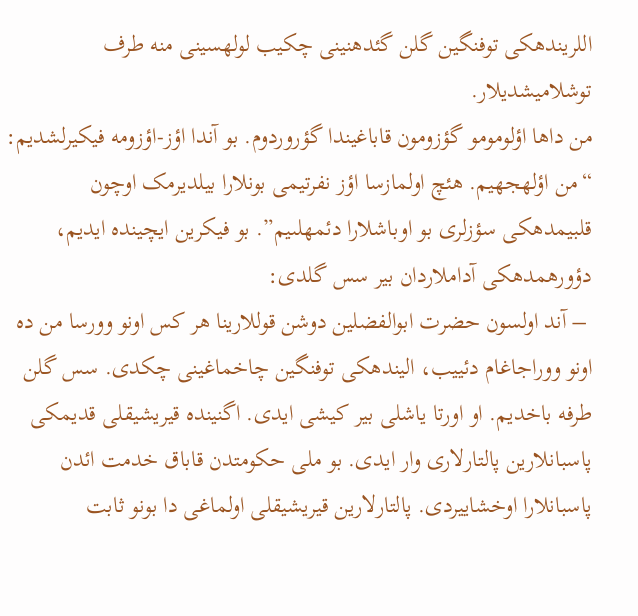اللریندهکى توفنگین گلن گئدهنینى چکیب لولهسینى منه طرف توشلامیشدیلار.
من داها اؤلومومو گؤزومون قاباغیندا گؤروردوم. بو آندا اؤز-اؤزومه فیکیرلشدیم: “من اؤلهجهیم. هئچ اولمازسا اؤز نفرتیمى بونلارا بیلدیرمک اوچون قلبیمدهکى سؤزلرى بو اوباشلارا دئمهلىیم”. بو فیکرین ایچینده ایدیم، دؤورهمدهکى آداملاردان بیر سس گلدى:
 – آند اولسون حضرت ابوالفضلین دوشن قوللارینا هر کس اونو وورسا من ده اونو ووراجاغام دئییب، الیندهکى توفنگین چاخماغینى چکدى. سس گلن طرفه باخدیم. او اورتا یاشلى بیر کیشى ایدى. اگنینده قیریشیقلى قدیمکى پاسبانلارین پالتارلارى وار ایدى. بو ملى حکومتدن قاباق خدمت ائدن پاسبانلارا اوخشاییردى. پالتارلارین قیریشیقلى اولماغى دا بونو ثابت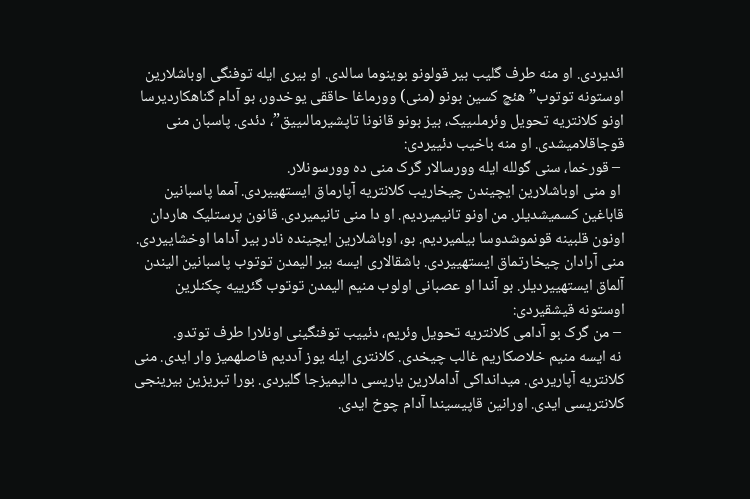ائدیردى. او منه طرف گلیب بیر قولونو بوینوما سالدى. او بیرى ایله توفنگى اوباشلارین اوستونه توتوب” هئچ کسین بونو (منى) وورماغا حاققى یوخدور، بو آدام گناهکاردیرسا اونو کلانتریه تحویل وئرملىییک، بیز بونو قانونا تاپشیرمالىییق”، دئدى. پاسبان منى قوجاقلامیشدى. او منه باخیب دئییردى:
 – قورخما، سنى گولله ایله وورسالار گرک منى ده وورسونلار.
 او منى اوباشلارین ایچیندن چیخاریب کلانتریه آپارماق ایستهییردى. آمما پاسبانین قاباغین کسمیشدیلر. من اونو تانیمیردیم. او دا منى تانیمیردى. قانون پرستلیک هاردان اونون قلبینه قونموشدوسا بیلمیردیم. بو، اوباشلارین ایچینده نادر بیر آداما اوخشاییردى. منى آرادان چیخارتماق ایستهییردى. باشقالارى ایسه بیر الیمدن توتوب پاسبانین الیندن آلماق ایستهییردیلر. بو آندا او عصبانى اولوب منیم الیمدن توتوب گئرییه چکنلرین اوستونه قیشقیردى:
 – من گرک بو آدامى کلانتریه تحویل وئریم، دئییب توفنگینى اونلارا طرف توتدو.
 نه ایسه منیم خلاصکاریم غالب چیخدى. کلانترى ایله یوز آددیم فاصلهمیز وار ایدى. منى کلانتریه آپاریردى. میدانداکى آداملارین یاریسى دالیمیزجا گلیردى. بورا تبریزین بیرینجى کلانتریسى ایدى. اورانین قاپیسیندا آدام چوخ ایدى.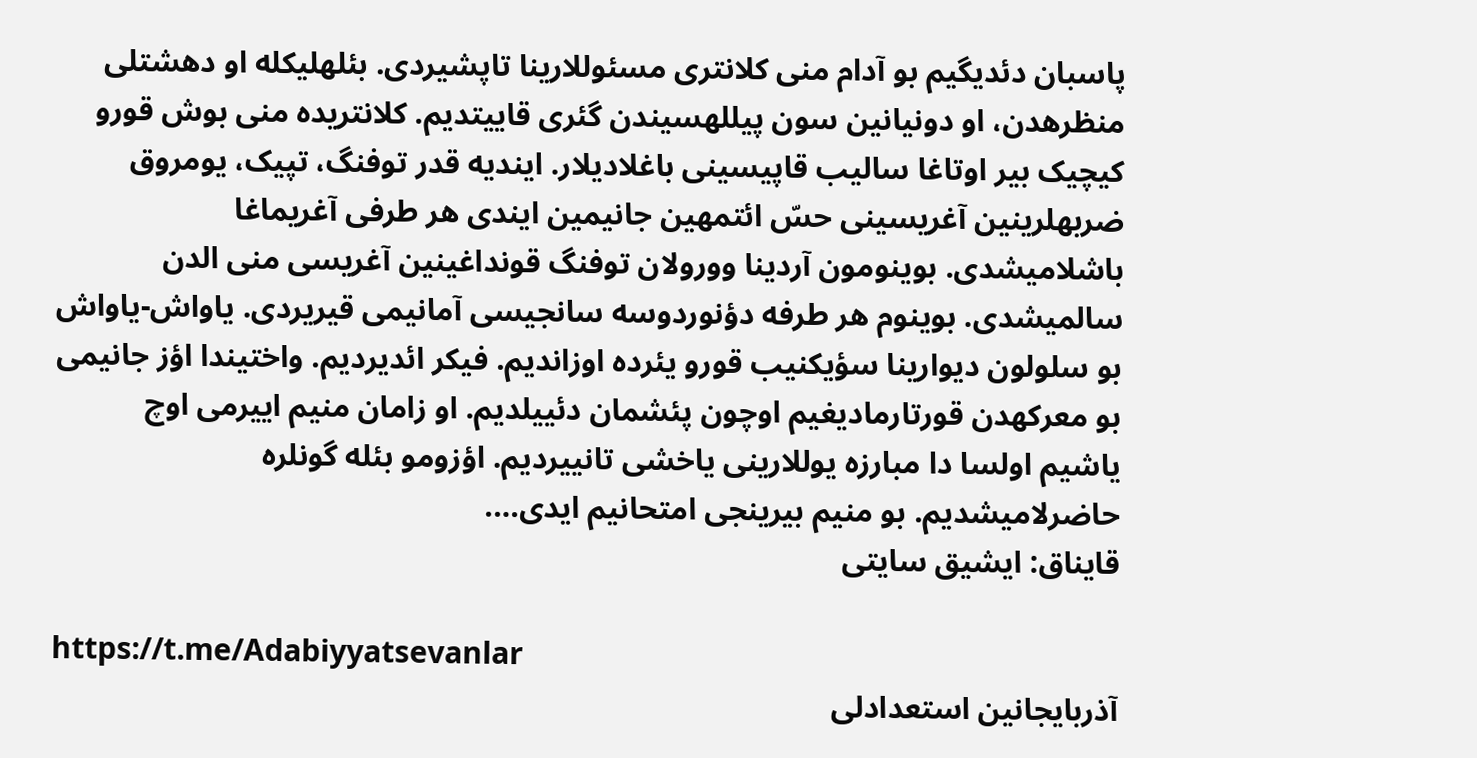پاسبان دئدیگیم بو آدام منى کلانترى مسئوللارینا تاپشیردى. بئلهلیکله او دهشتلى منظرهدن، او دونیانین سون پیللهسیندن گئرى قاییتدیم. کلانتریده منى بوش قورو کیچیک بیر اوتاغا سالیب قاپیسینى باغلادیلار. ایندیه قدر توفنگ، تپیک، یومروق ضربهلرینین آغریسینى حسّ ائتمهین جانیمین ایندى هر طرفى آغریماغا باشلامیشدى. بوینومون آردینا وورولان توفنگ قونداغینین آغریسى منى الدن سالمیشدى. بوینوم هر طرفه دؤنوردوسه سانجیسى آمانیمى قیریردى. یاواش-یاواش بو سلولون دیوارینا سؤیکنیب قورو یئرده اوزاندیم. فیکر ائدیردیم. واختیندا اؤز جانیمى بو معرکهدن قورتارمادیغیم اوچون پئشمان دئییلدیم. او زامان منیم اییرمی اوچ  یاشیم اولسا دا مبارزه یوللارینى یاخشى تانییردیم. اؤزومو بئله گونلره حاضرلامیشدیم. بو منیم بیرینجى امتحانیم ایدى….
قایناق: ایشیق سایتی

https://t.me/Adabiyyatsevanlar
آذربایجانین استعدادلى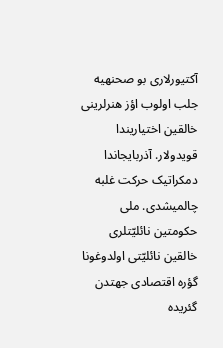آکتیورلارى بو صحنهیه جلب اولوب اؤز هنرلرینى خالقین اختیاریندا قویدولار. آذربایجاندا دمکراتیک حرکت غلبه چالمیشدى. ملى حکومتین نائلیّتلرى خالقین نائلیّتى اولدوغونا گؤره اقتصادى جهتدن گئریده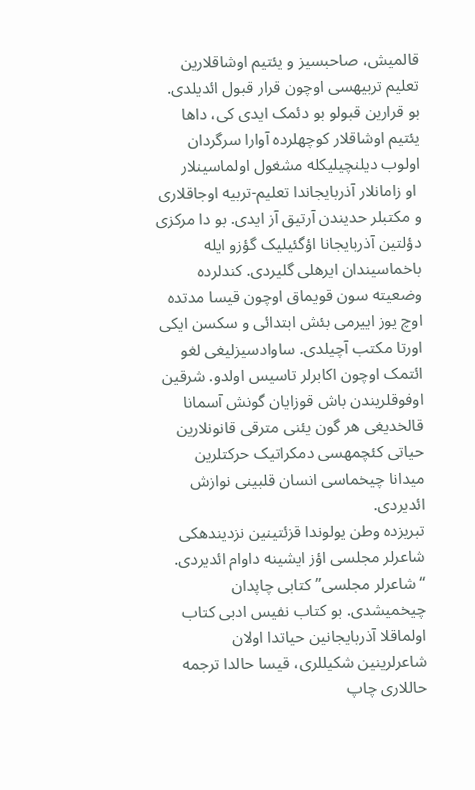قالمیش، صاحبسیز و یئتیم اوشاقلارین تعلیم تربیهسى اوچون قرار قبول ائدیلدى. بو قرارین قبولو بو دئمک ایدى کى، داها یئتیم اوشاقلار کوچهلرده آوارا سرگردان اولوب دیلنچیلیکله مشغول اولماسینلار
 او زامانلار آذربایجاندا تعلیم-تربیه اوجاقلارى و مکتبلر حدیندن آرتیق آز ایدى. بو دا مرکزى دؤلتین آذربایجانا اؤگئیلیک گؤزو ایله باخماسیندان ایرهلى گلیردى. کندلرده وضعیته سون قویماق اوچون قیسا مدتده اوچ یوز اییرمی بئش ابتدائى و سکسن ایکی اورتا مکتب آچیلدى. ساوادسیزلیغى لغو ائتمک اوچون اکابرلر تاسیس اولدو. شرقین اوفوقلریندن باش قوزایان گونش آسمانا قالخدیغى هر گون یئنى مترقى قانونلارین حیاتی کئچمهسى دمکراتیک حرکتلرین میدانا چیخماسى انسان قلبینى نوازش ائدیردى.
تبریزده وطن یولوندا قزئتینین نزدیندهکى شاعرلر مجلسى اؤز ایشینه داوام ائدیردى. “شاعرلر مجلسى” کتابى چاپدان چیخمیشدى. بو کتاب نفیس ادبى کتاب اولماقلا آذربایجانین حیاتدا اولان شاعرلرینین شکیللرى، قیسا حالدا ترجمه حاللارى چاپ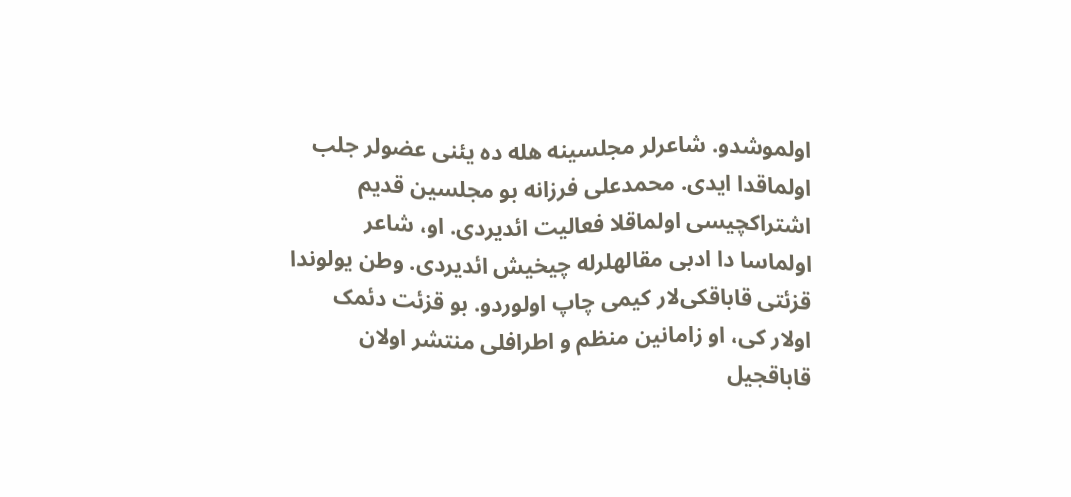اولموشدو. شاعرلر مجلسینه هله ده یئنى عضولر جلب اولماقدا ایدى. محمدعلى فرزانه بو مجلسین قدیم اشتراکچیسى اولماقلا فعالیت ائدیردى. او، شاعر اولماسا دا ادبى مقالهلرله چیخیش ائدیردى. وطن یولوندا قزئتى قاباقکی‌لار کیمى چاپ اولوردو. بو قزئت دئمک اولار کى، او زامانین منظم و اطرافلى منتشر اولان قاباقجیل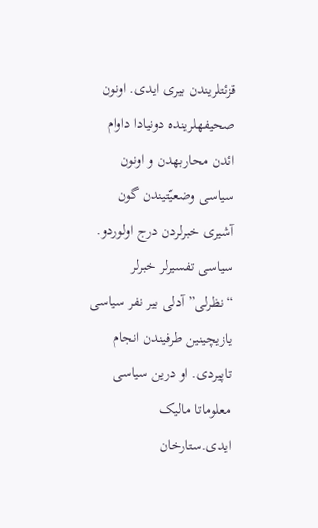قزئتلریندن بیرى ایدى. اونون صحیفهلرینده دونیادا داوام ائدن محاربهدن و اونون سیاسى وضعیّتیندن گون آشیرى خبرلردن درج اولوردو. سیاسى تفسیرلر خبرلر “نظرلى” آدلى بیر نفر سیاسى یازیچینین طرفیندن انجام تاپیردى. او درین سیاسى معلوماتا مالیک ایدى.ستارخان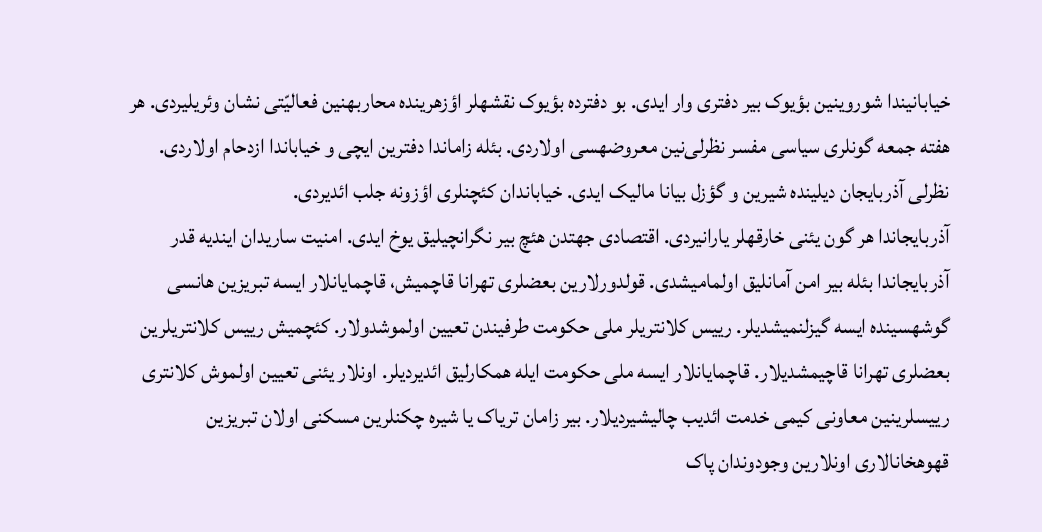خیابانیندا شوروینین بؤیوک بیر دفترى وار ایدى. بو دفترده بؤیوک نقشهلر اؤزهرینده محاربهنین فعالیّتى نشان وئریلیردى. هر هفته جمعه گونلرى سیاسى مفسر نظرلی‌نین معروضهسى اولاردى. بئله زاماندا دفترین ایچى و خیاباندا ازدحام اولاردى. نظرلى آذربایجان دیلینده شیرین و گؤزل بیانا مالیک ایدى. خیاباندان کئچنلرى اؤزونه جلب ائدیردى.
آذربایجاندا هر گون یئنى خارقهلر یارانیردى. اقتصادى جهتدن هئچ بیر نگرانچیلیق یوخ ایدى. امنیت ساریدان ایندیه قدر آذربایجاندا بئله بیر امن آمانلیق اولمامیشدى. قولدورلارین بعضلرى تهرانا قاچمیش، قاچمایانلار ایسه تبریزین هانسى گوشهسینده ایسه گیزلنمیشدیلر. رییس کلانتریلر ملى حکومت طرفیندن تعیین اولموشدولار. کئچمیش رییس کلانتریلرین بعضلرى تهرانا قاچیمشدیلار. قاچمایانلار ایسه ملى حکومت ایله همکارلیق ائدیردیلر. اونلار یئنى تعیین اولموش کلانترى رییسلرینین معاونى کیمى خدمت ائدیب چالیشیردیلار. بیر زامان تریاک یا شیره چکنلرین مسکنى اولان تبریزین قهوهخانالارى اونلارین وجودوندان پاک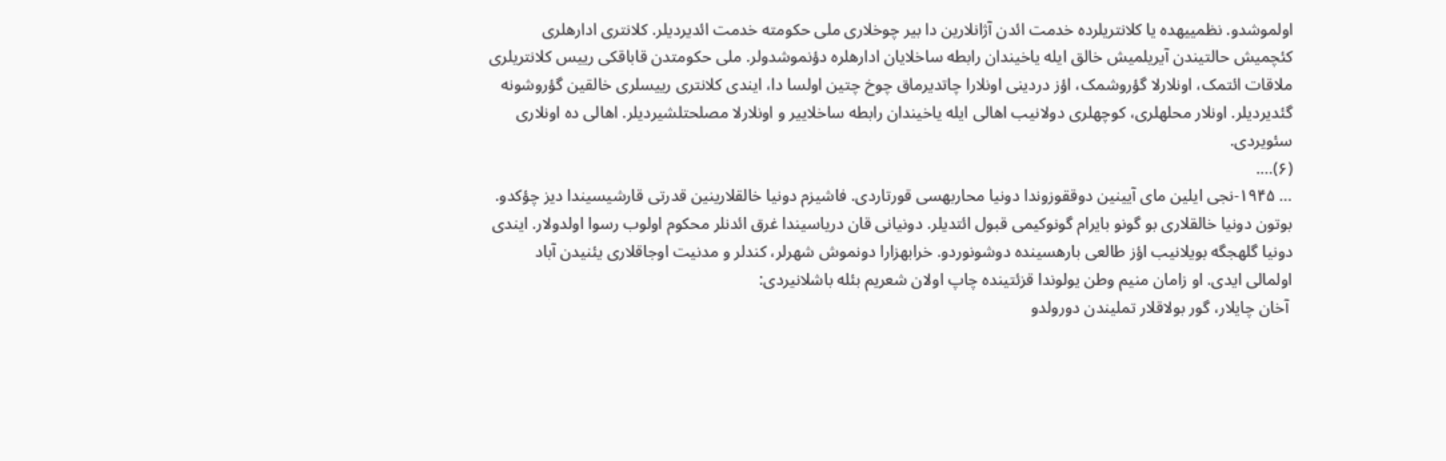اولموشدو. نظمییهده یا کلانتریلرده خدمت ائدن آژانلارین دا بیر چوخلارى ملى حکومته خدمت ائدیردیلر. کلانترى ادارهلرى کئچمیش حالتیندن آیریلمیش خالق ایله یاخیندان رابطه ساخلایان ادارهلره دؤنموشدولر. ملى حکومتدن قاباقکى رییس کلانتریلرى ملاقات ائتمک، اونلارلا گؤروشمک، اؤز دردینى اونلارا چاتدیرماق چوخ چتین اولسا دا، ایندى کلانترى رییسلرى خالقین گؤروشونه گئدیردیلر. اونلار محلهلرى، کوچهلرى دولانیب اهالى ایله یاخیندان رابطه ساخلاییر و اونلارلا مصلحتلشیردیلر. اهالى ده اونلارى سئویردى.
(۶)….
… ۱۹۴۵-نجى ایلین ماى آیینین دوققوزوندا دونیا محاربهسى قورتاردى. فاشیزم دونیا خالقلارینین قدرتى قارشیسیندا دیز چؤکدو. بوتون دونیا خالقلارى بو گونو بایرام گونوکیمى قبول ائتدیلر. دونیانى قان دریاسیندا غرق ائدنلر محکوم اولوب رسوا اولدولار. ایندى دونیا گلهجگه بویلانیب اؤز طالعى بارهسینده دوشونوردو. خرابهزارا دونموش شهرلر، کندلر و مدنیت اوجاقلارى یئنیدن آباد اولمالى ایدى. او زامان منیم وطن یولوندا قزئتینده چاپ اولان شعریم بئله باشلانیردى:
 آخان چایلار، گور بولاقلار تملیندن دورولدو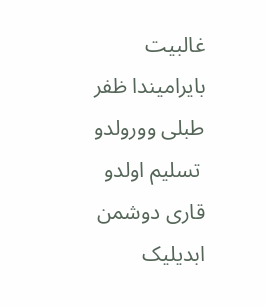غالبیت بایرامیندا ظفر طبلى وورولدو
 تسلیم اولدو قارى دوشمن ابدیلیک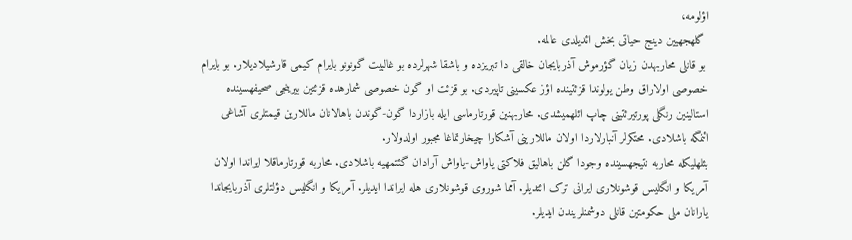اؤلومه،
 گلهجهیین دینج حیاتى بخش ائدیلدى عالمه.
 بو قانلى محاربهدن زیان گؤرموش آذربایجان خالقى دا تبریزده و باشقا شهرلرده بو غالبیت گونونو بایرام کیمى قارشیلادیلار. بو بایرام خصوصى اولاراق وطن یولوندا قزئتینده اؤز عکسینى تاپیردى. بو قزئت او گون خصوصى شمارهده قزئتین بیرینجى صحیفهسینده استالینین رنگلى پورتیرئتینى چاپ ائلهمیشدى. محاربهنین قورتارماسى ایله بازاردا گون-گوندن باهالانان ماللارین قیمتلرى آشاغى ائنمگه باشلادى. محتکرلر آنبارلاردا اولان ماللارینى آشکارا چیخارتماغا مجبور اولدولار.
بئلهلیکله محاربه نتیجهسینده وجودا گلن باهالیق فلاکتى یاواش-یاواش آرادان گئتمهیه باشلادى. محاربه قورتارماقلا ایراندا اولان آمریکا و انگلیس قوشونلارى ایرانى ترک ائتدیلر. آمما شوروى قوشونلارى هله ایراندا ایدیلر. آمریکا و انگلیس دؤلتلرى آذربایجاندا یارانان ملى حکومتین قانلى دوشمنلریندن ایدیلر.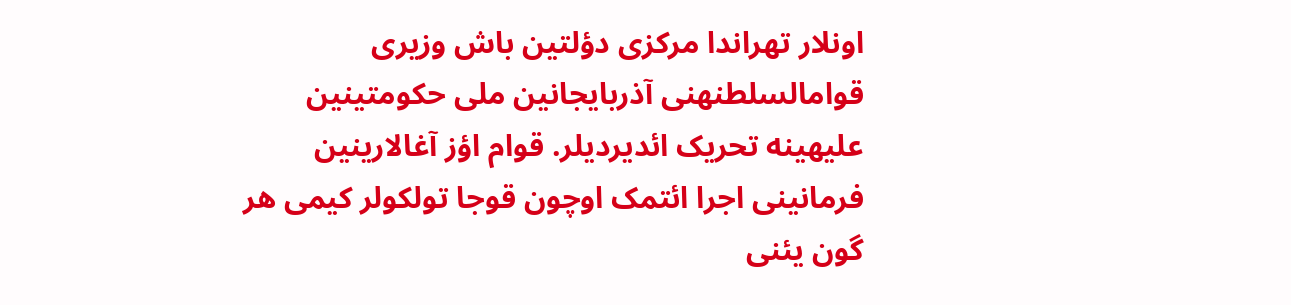اونلار تهراندا مرکزى دؤلتین باش وزیرى قوامالسلطنهنى آذربایجانین ملى حکومتینین علیهینه تحریک ائدیردیلر. قوام اؤز آغالارینین فرمانینى اجرا ائتمک اوچون قوجا تولکولر کیمى هر گون یئنى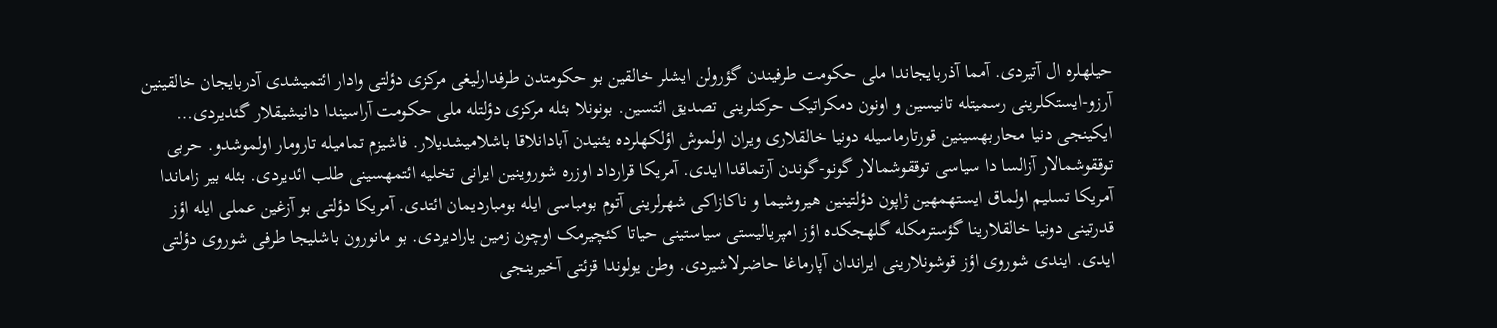حیلهلره ال آتیردى. آمما آذربایجاندا ملى حکومت طرفیندن گؤرولن ایشلر خالقین بو حکومتدن طرفدارلیغى مرکزى دؤلتى وادار ائتمیشدى آدربایجان خالقینین آرزو-ایستکلرینى رسمیتله تانیسین و اونون دمکراتیک حرکتلرینى تصدیق ائتسین. بونونلا بئله مرکزى دؤلتله ملى حکومت آراسیندا دانیشیقلار گئدیردى…
ایکینجى دنیا محاربهسینین قورتارماسیله دونیا خالقلارى ویران اولموش اؤلکهلرده یئنیدن آبادانلاقا باشلامیشدیلار. فاشیزم تمامیله تارومار اولموشدو. حربى توققوشمالار آزالسا دا سیاسى توققوشمالار گونو-گوندن آرتماقدا ایدى. آمریکا قرارداد اوزره شوروینین ایرانى تخلیه ائتمهسینى طلب ائدیردى. بئله بیر زاماندا آمریکا تسلیم اولماق ایستهمهین ژاپون دؤلتینین هیروشیما و ناکازاکى شهرلرینى آتوم بومباسى ایله بومباردیمان ائتدى. آمریکا دؤلتى بو آزغین عملى ایله اؤز قدرتینى دونیا خالقلارینا گؤسترمکله گلهجکده اؤز امپریالیستى سیاستینى حیاتا کئچیرمک اوچون زمین یارادیردى. بو مانورون باشلیجا طرفى شوروى دؤلتى ایدى. ایندى شوروى اؤز قوشونلارینى ایراندان آپارماغا حاضرلاشیردى. وطن یولوندا قزئتى آخیرینجى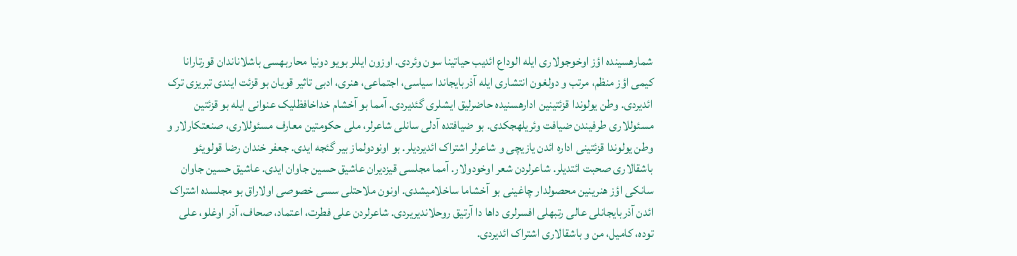شمارهسینده اؤز اوخوجولارى ایله الوداع ائدیب حیاتینا سون وئردى. اوزون ایللر بویو دونیا محاربهسى باشلاناندان قورتارانا کیمى اؤز منظم، مرتب و دولغون انتشارى ایله آذربایجاندا سیاسى، اجتماعى، هنرى، ادبى تاثیر قویان بو قزئت ایندى تبریزى ترک ائدیردى. وطن یولوندا قزئتینین ادارهسنیده حاضرلیق ایشلرى گئدیردى. آمما بو آخشام خداخافظلیک عنوانى ایله بو قزئتین مسئوللارى طرفیندن ضیافت وئریلهجکدى. بو ضیافتده آدلى سانلى شاعرلر، ملى حکومتین معارف مسئوللارى، صنعتکارلار و وطن یولوندا قزئتینى اداره ائدن یازیچى و شاعرلر اشتراک ائدیردیلر. بو اونودولماز بیر گئجه ایدى. جعفر خندان رضا قولویئو باشقالارى صحبت ائتدیلر. شاعرلردن شعر اوخودولار. آمما مجلسى قیزدیران عاشیق حسین جاوان ایدى. عاشیق حسین جاوان سانکى اؤز هنرینین محصولدار چاغینى بو آخشاما ساخلامیشدى. اونون ملاحتلى سسى خصوصى اولاراق بو مجلسده اشتراک ائدن آذربایجانلى عالى رتبهلى افسرلرى داها دا آرتیق روحلاندیریردى. شاعرلردن على فطرت، اعتماد، صحاف، آذر اوغلو، على توده، کامیل، من و باشقالارى اشتراک ائدیردى.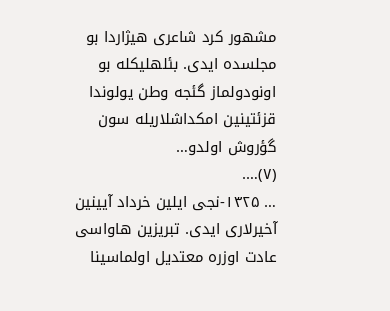مشهور کرد شاعرى هیژار‌دا بو مجلسده ایدى. بئلهلیکله بو اونودولماز گئجه وطن یولوندا قزئتینین امکداشلاریله سون گؤروش اولدو…
(۷)….
… ۱۳۲۵-نجى ایلین خرداد آیینین آخیرلارى ایدى. تبریزین هاواسى عادت اوزره معتدیل اولماسینا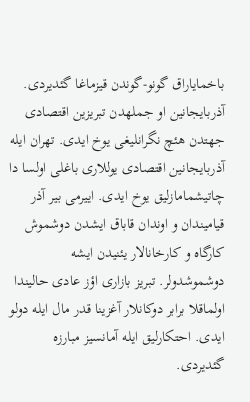باخمایاراق گونو-گوندن قیزماغا گئدیردى. آذربایجانین او جملهدن تبریزین اقتصادى جهتدن هئچ نگرانلیغى یوخ ایدى. تهران ایله آذربایجانین اقتصادى یوللارى باغلى اولسا دا چاتیشمامازلیق یوخ ایدى. اییرمی بیر آذر قیامیندان و اوندان قاباق ایشدن دوشموش کارگاه و کارخانالار یئنیدن ایشه دوشموشدولر. تبریز بازارى اؤز عادى حالیندا اولماقلا برابر دوکانلار آغزینا قدر مال ایله دولو ایدى. احتکارلیق ایله آمانسیز مبارزه گئدیردى.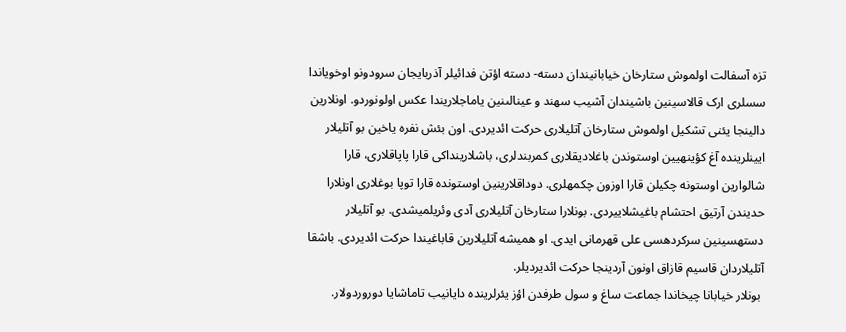تزه آسفالت اولموش ستارخان خیابانیندان دسته- دسته اؤتن فدائیلر آذربایجان سرودونو اوخویاندا سسلرى ارک قالاسینین باشیندان آشیب سهند و عینالىنین یاماجلاریندا عکس اولونوردو. اونلارین دالینجا یئنى تشکیل اولموش ستارخان آتلیلارى حرکت ائدیردى. اون بئش نفره یاخین بو آتلیلار ایینلرینده آغ کؤینهیین اوستوندن باغلادیقلارى کمربندلرى، باشلارینداکى قارا پاپاقلارى، قارا شالوارین اوستونه چکیلن قارا اوزون چکمهلرى. دوداقلارینین اوستونده قارا توپا بوغلارى اونلارا حدیندن آرتیق احتشام باغیشلاییردى. بونلارا ستارخان آتلیلارى آدى وئریلمیشدى. بو آتلیلار دستهسینین سرکردهسى على قهرمانى ایدى. او همیشه آتلیلارین قاباغیندا حرکت ائدیردى. باشقا آتلیلاردان قاسیم قازاق اونون آردینجا حرکت ائدیردیلر.
 بونلار خیابانا چیخاندا جماعت ساغ و سول طرفدن اؤز یئرلرینده دایانیب تاماشایا دوروردولار.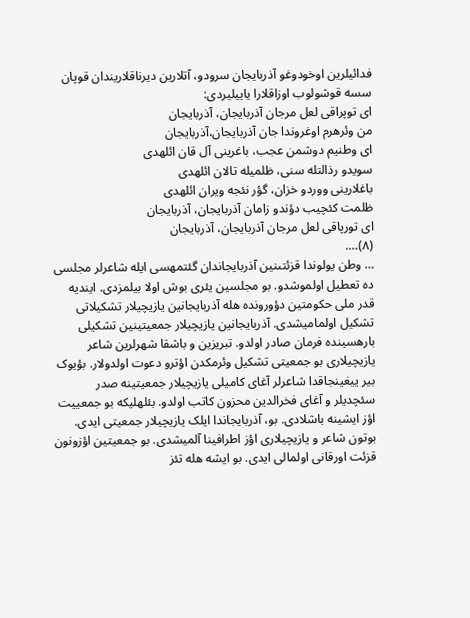فدائیلرین اوخودوغو آذربایجان سرودو، آتلارین دیرناقلاریندان قوپان سسه قوشولوب اوزاقلارا یاییلیردى:
اى توپراقى لعل مرجان آذربایجان، آذربایجان
من وئرهرم اوغروندا جان آذربایجان،آذربایجان
اى وطنیم دوشمن عجب، باغرینى آل قان ائلهدى
سویدو رذالتله سنى، ظلمیله تالان ائلهدى
باغلارینى ووردو خزان، گؤر نئجه ویران ائلهدى
ظلمت کئچیب دؤندو زامان آذربایجان، آذربایجان
اى تورپاقى لعل مرجان آذربایجان، آذربایجان
(۸)….
… وطن یولوندا قزئتىنین آذربایجاندان گئتمهسى ایله شاعرلر مجلسى ده تعطیل اولموشدو. بو مجلسین یئرى بوش اولا بیلمزدى. ایندیه قدر ملى حکومتین دؤورونده هله آذربایجانین یازیچیلار تشکیلاتى تشکیل اولمامیشدى. آذربایجانین یازیچیلار جمعیتینین تشکیلى بارهسینده فرمان صادر اولدو. تبریزین و باشقا شهرلرین شاعر یازیچیلارى بو جمعیتى تشکیل وئرمکدن اؤترو دعوت اولدولار. بؤیوک بیر ییغینجاقدا شاعرلر آغاى کامیلى یازیچیلار جمعیتینه صدر سئچدیلر و آغاى فخرالدین محزون کاتب اولدو. بئلهلیکه بو جمعییت اؤز ایشینه باشلادى. بو، آذربایجاندا ایلک یازیچیلار جمعیتى ایدى.  بوتون شاعر و یازیچیلارى اؤز اطرافینا آلمیشدى. بو جمعیتین اؤزونون قزئت اورقانى اولمالى ایدى. بو ایشه هله تئز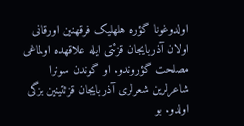اولدوغونا گؤره هلهلیک فرقهنین اورقانى اولان آذربایجان قزئتى ایله علاقهده اولماغى مصلحت گؤروندو. او گوندن سونرا شاعرلرین شعرلرى آذربایجان قزئتینین بزگى اولدو. بو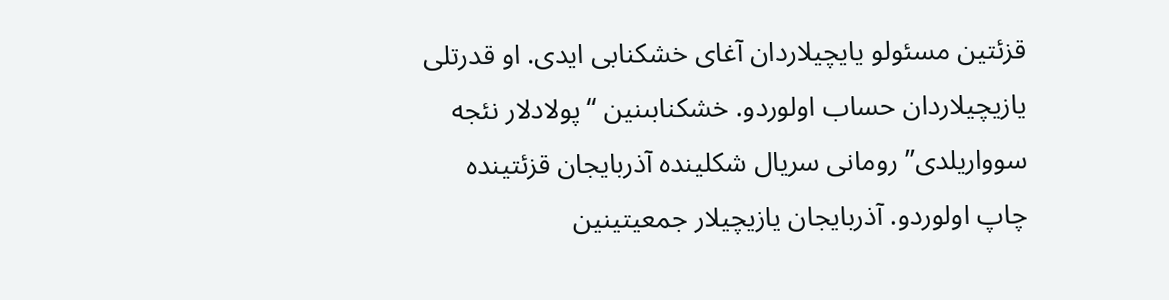قزئتین مسئولو یایچیلاردان آغاى خشکنابى ایدى. او قدرتلى یازیچیلاردان حساب اولوردو. خشکنابىنین “پولادلار نئجه سوواریلدى” رومانى سریال شکلینده آذربایجان قزئتینده چاپ اولوردو. آذربایجان یازیچیلار جمعیتینین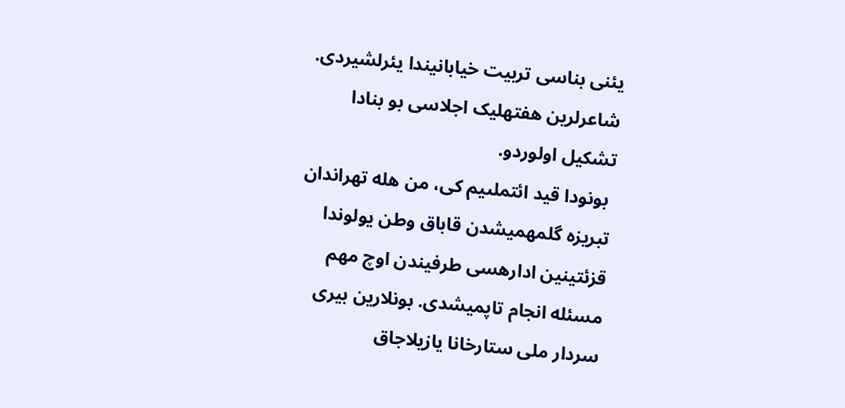یئنى بناسى تربیت خیابانیندا یئرلشیردى. شاعرلرین هفتهلیک اجلاسى بو بنادا تشکیل اولوردو.
 بونودا قید ائتملىیم کى، من هله تهراندان تبریزه گلمهمیشدن قاباق وطن یولوندا قزئتینین ادارهسى طرفیندن اوچ مهم مسئله انجام تاپمیشدى. بونلارین بیرى سردار ملى ستارخانا یازیلاجاق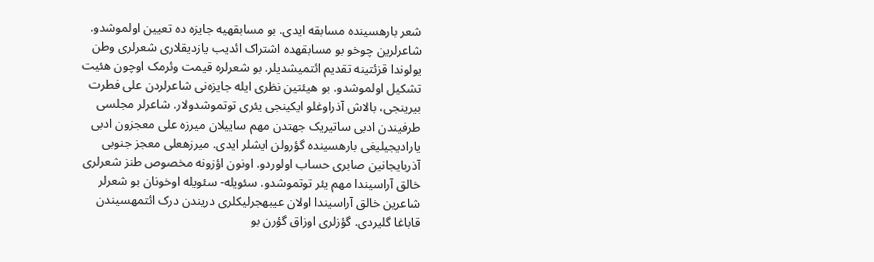شعر بارهسینده مسابقه ایدى. بو مسابقهیه جایزه ده تعیین اولموشدو. شاعرلرین چوخو بو مسابقهده اشتراک ائدیب یازدیقلارى شعرلرى وطن یولوندا قزئتینه تقدیم ائتمیشدیلر. بو شعرلره قیمت وئرمک اوچون هئیت تشکیل اولموشدو. بو هیئتین نظرى ایله جایزه‌نى شاعرلردن على فطرت بیرینجى، بالاش آذراوغلو ایکینجى یئرى توتموشدولار. شاعرلر مجلسى طرفیندن ادبى ساتیریک جهتدن مهم ساییلان میرزه على معجزون ادبى یارادیجیلیغى بارهسینده گؤرولن ایشلر ایدى. میرزهعلى معجز جنوبى آذربایجانین صابرى حساب اولوردو. اونون اؤزونه مخصوص طنز شعرلرى خالق آراسیندا مهم یئر توتموشدو. سئویله- سئویله اوخونان بو شعرلر شاعرین خالق آراسیندا اولان عیبهجرلیکلرى دریندن درک ائتمهسیندن قاباغا گلیردى. گؤزلرى اوزاق گؤرن بو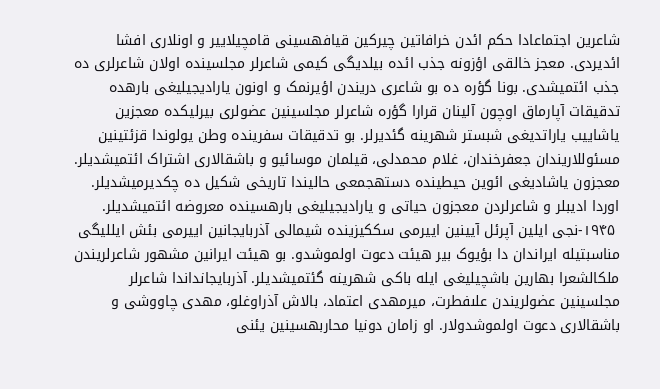شاعرین اجتماعادا حکم ائدن خرافاتین چیرکین قیافهسینى قامچیلاییر و اونلارى افشا ائدیردى. معجز خالقى اؤزونه جذب ائده بیلدیگى کیمى شاعرلر مجلسینده اولان شاعرلرى ده جذب ائتمیشدى. بونا گؤره ده بو شاعرى دریندن اؤیرنمک و اونون یارادیجیلیغى بارهده تدقیقات آپارماق اوچون آلینان قرارا گؤره شاعرلر مجلسینین عضولرى بیرلیکده معجزین یاشاییب یاراتدیغى شبستر شهرینه گئدیرلر. بو تدقیقات سفرینده وطن یولوندا قزئتینین مسئوللاریندان جعفرخندان، غلام محمدلى، قیلمان موسائیو و باشقالارى اشتراک ائتمیشدیلر. معجزون یاشادیغى ائوین حیطینده دستهجمعى حالیندا تاریخى شکیل ده چکدیرمیشدیلر. اوردا ادیبلر و شاعرلردن معجزون حیاتى و یارادیجیلیغى بارهسینده معروضه ائتمیشدیلر.
 ۱۹۴۵-نجى ایلین آپرئل آیینین اییرمی سککیزینده شیمالى آذربایجانین اییرمی بئش ایللیگى مناسبتیله ایراندان دا بؤیوک بیر هیئت دعوت اولموشدو. بو هیئت ایرانین مشهور شاعرلریندن ملکالشعرا بهارین باشچیلیغى ایله باکى شهرینه گئتمیشدیلر. آذربایجانداندا شاعرلر مجلسینین عضولریندن علىفطرت، میرمهدى اعتماد، بالاش آذراوغلو، مهدى چاووشى و باشقالارى دعوت اولموشدولار. او زامان دونیا محاربهسینین یئنى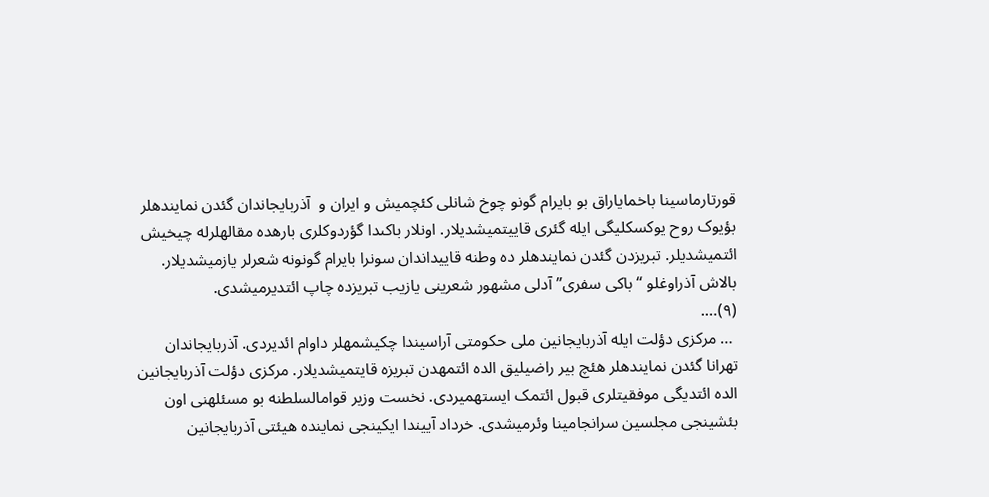قورتارماسینا باخمایاراق بو بایرام گونو چوخ شانلى کئچمیش و ایران و  آذربایجاندان گئدن نمایندهلر بؤیوک روح یوکسکلیگى ایله گئرى قاییتمیشدیلار. اونلار باکىدا گؤردوکلرى بارهده مقالهلرله چیخیش ائتمیشدیلر. تبریزدن گئدن نمایندهلر ده وطنه قاییداندان سونرا بایرام گونونه شعرلر یازمیشدیلار. بالاش آذراوغلو “باکى سفرى” آدلى مشهور شعرینى یازیب تبریزده چاپ ائتدیرمیشدى.
(۹)….
 … مرکزى دؤلت ایله آذربایجانین ملى حکومتى آراسیندا چکیشمهلر داوام ائدیردى. آذربایجاندان تهرانا گئدن نمایندهلر هئچ بیر راضیلیق الده ائتمهدن تبریزه قایتمیشدیلار. مرکزى دؤلت آذربایجانین الده ائتدیگى موفقیتلرى قبول ائتمک ایستهمیردى. نخست وزیر قوامالسلطنه بو مسئلهنى اون بئشینجى مجلسین سرانجامینا وئرمیشدى. خرداد آییندا ایکینجى نماینده هیئتى آذربایجانین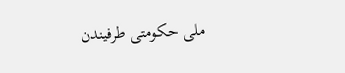ملى حکومتى طرفیندن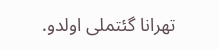تهرانا گئتملى اولدو.